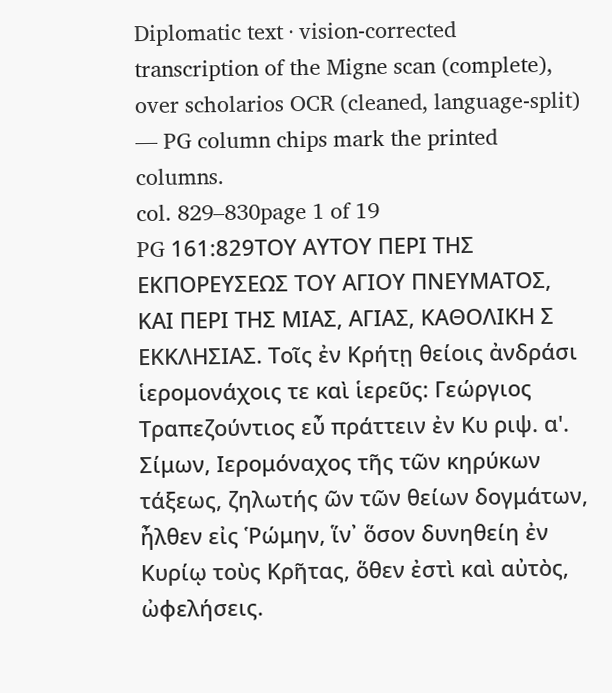Diplomatic text · vision-corrected transcription of the Migne scan (complete), over scholarios OCR (cleaned, language-split) — PG column chips mark the printed columns.
col. 829–830page 1 of 19
PG 161:829ΤΟΥ ΑΥΤΟΥ ΠΕΡΙ ΤΗΣ ΕΚΠΟΡΕΥΣΕΩΣ ΤΟΥ ΑΓΙΟΥ ΠΝΕΥΜΑΤΟΣ, ΚΑΙ ΠΕΡΙ ΤΗΣ ΜΙΑΣ, ΑΓΙΑΣ, ΚΑΘΟΛΙΚΗ Σ ΕΚΚΛΗΣΙΑΣ. Τοῖς ἐν Κρήτῃ θείοις ἀνδράσι ἱερομονάχοις τε καὶ ἱερεῦς: Γεώργιος Τραπεζούντιος εὖ πράττειν ἐν Κυ ριψ. α'. Σίμων, Ιερομόναχος τῆς τῶν κηρύκων τάξεως, ζηλωτής ῶν τῶν θείων δογμάτων, ἦλθεν εἰς Ῥώμην, ἵν᾽ ὅσον δυνηθείη ἐν Κυρίῳ τοὺς Κρῆτας, ὅθεν ἐστὶ καὶ αὐτὸς, ὠφελήσεις.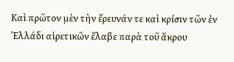Καὶ πρῶτον μὲν τὴν ἔρευνάν τε καὶ κρίσιν τῶν ἐν Ἑλλάδι αἱρετικῶν ἔλαβε παρὰ τοῦ ἄκρου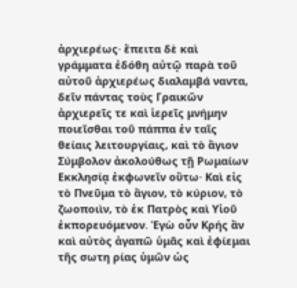ἀρχιερέως· ἔπειτα δὲ καὶ γράμματα ἐδόθη αὐτῷ παρὰ τοῦ αὐτοῦ ἀρχιερέως διαλαμβά ναντα, δεῖν πάντας τοὺς Γραικῶν ἀρχιερεῖς τε καὶ ἱερεῖς μνήμην ποιεῖσθαι τοῦ πάππα ἐν ταῖς θείαις λειτουργίαις, καὶ τὸ ἅγιον Σύμβολον ἀκολούθως τῇ Ρωμαίων Εκκλησίᾳ ἐκφωνεῖν οὕτω· Καὶ εἰς τὸ Πνεῦμα τὸ ἅγιον, τὸ κύριον, τὸ ζωοποιὶν, τὸ ἐκ Πατρὸς καὶ Υἱοῦ ἐκπορευόμενον. Ἐγὼ οὖν Κρής ἂν καὶ αὐτὸς ἀγαπῶ ὑμᾶς καὶ ἐφίεμαι τῆς σωτη ρίας ὑμῶν ὡς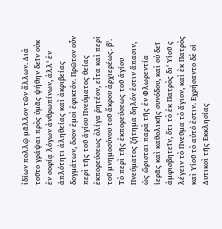ἰδίων πολλῷ μᾶλλον τῶν ἄλλων. Διὰ τοῦτο γράψαι πρὸς ὑμᾶς ψήθην δεῖν οὐκ ἐν σοφίᾳ λόγων ἀνθρωπίνων, ἀλλ' ἐν ἁπλότητι ἀληθείας καὶ ἀκριβείας δογμάτων, ὅσον ἐμοὶ ἐφικτόν. Πρῶτον οὖν περὶ τῆς τοῦ ἁγίου Πνεύματος θείας ἐκπορεύσεως ὀλίγα ῥητέον, εἶτα καὶ περὶ τοῦ μνημοσύνου τοῦ ἄκρου ἀρχιερέως. β'. Τὸ περὶ τῆς ἐκπορεύσεως τοῦ ἁγίου Πνεύματος ζήτημα δηλόν ἐστιν ἅπασιν, ὡς ὥρισται παρὰ τῆς ἐν Φλωρεντία ἱερᾶς καὶ καθολικῆς συνόδου, καὶ οὐ δεῖ ἀμφισβητεῖν, ὅτι τὸ ἐκ Πατρὸς δι' Υἱοῦ ς λέγειν τὸ Πνεῦμα τὸ ἅγιον, καὶ ἐκ Πατρὸς καὶ Υἱοῦ τὸ αὐτό ἐστιν. Εχρήσαντο δὲ οἱ Δυτικοὶ τῆς Εκκλησίας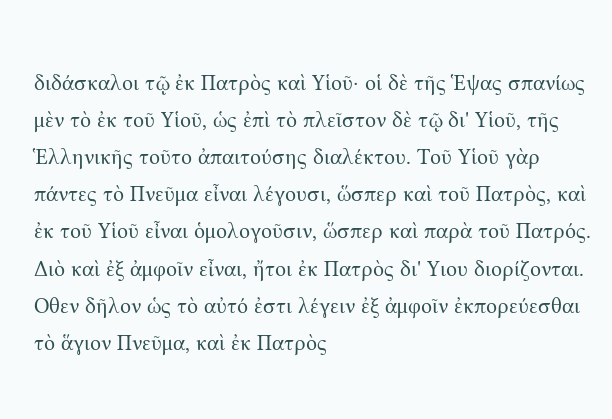διδάσκαλοι τῷ ἐκ Πατρὸς καὶ Υἱοῦ· οἱ δὲ τῆς Ἑψας σπανίως μὲν τὸ ἐκ τοῦ Υἱοῦ, ὡς ἐπὶ τὸ πλεῖστον δὲ τῷ δι' Υἱοῦ, τῆς Ἑλληνικῆς τοῦτο ἀπαιτούσης διαλέκτου. Τοῦ Υἱοῦ γὰρ πάντες τὸ Πνεῦμα εἶναι λέγουσι, ὥσπερ καὶ τοῦ Πατρὸς, καὶ ἐκ τοῦ Υἱοῦ εἶναι ὁμολογοῦσιν, ὥσπερ καὶ παρὰ τοῦ Πατρός. Διὸ καὶ ἐξ ἀμφοῖν εἶναι, ἤτοι ἐκ Πατρὸς δι' Υιου διορίζονται. Οθεν δῆλον ὡς τὸ αὐτό ἐστι λέγειν ἐξ ἀμφοῖν ἐκπορεύεσθαι τὸ ἅγιον Πνεῦμα, καὶ ἐκ Πατρὸς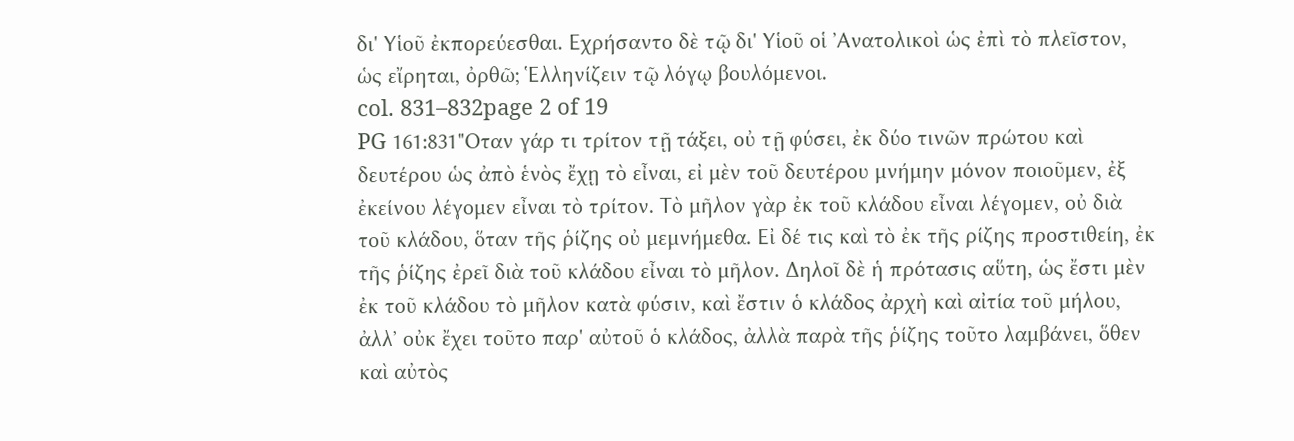δι' Υἱοῦ ἐκπορεύεσθαι. Εχρήσαντο δὲ τῷ δι' Υἱοῦ οἱ ᾿Ανατολικοὶ ὡς ἐπὶ τὸ πλεῖστον, ὡς εἴρηται, ὀρθῶ; Ἑλληνίζειν τῷ λόγῳ βουλόμενοι.
col. 831–832page 2 of 19
PG 161:831"Οταν γάρ τι τρίτον τῇ τάξει, οὐ τῇ φύσει, ἐκ δύο τινῶν πρώτου καὶ δευτέρου ὡς ἀπὸ ἑνὸς ἔχῃ τὸ εἶναι, εἰ μὲν τοῦ δευτέρου μνήμην μόνον ποιοῦμεν, ἐξ ἐκείνου λέγομεν εἶναι τὸ τρίτον. Τὸ μῆλον γὰρ ἐκ τοῦ κλάδου εἶναι λέγομεν, οὐ διὰ τοῦ κλάδου, ὅταν τῆς ῥίζης οὐ μεμνήμεθα. Εἰ δέ τις καὶ τὸ ἐκ τῆς ρίζης προστιθείη, ἐκ τῆς ῥίζης ἐρεῖ διὰ τοῦ κλάδου εἶναι τὸ μῆλον. Δηλοῖ δὲ ἡ πρότασις αὕτη, ὡς ἔστι μὲν ἐκ τοῦ κλάδου τὸ μῆλον κατὰ φύσιν, καὶ ἔστιν ὁ κλάδος ἀρχὴ καὶ αἰτία τοῦ μήλου, ἀλλ᾽ οὐκ ἔχει τοῦτο παρ' αὐτοῦ ὁ κλάδος, ἀλλὰ παρὰ τῆς ῥίζης τοῦτο λαμβάνει, ὅθεν καὶ αὐτὸς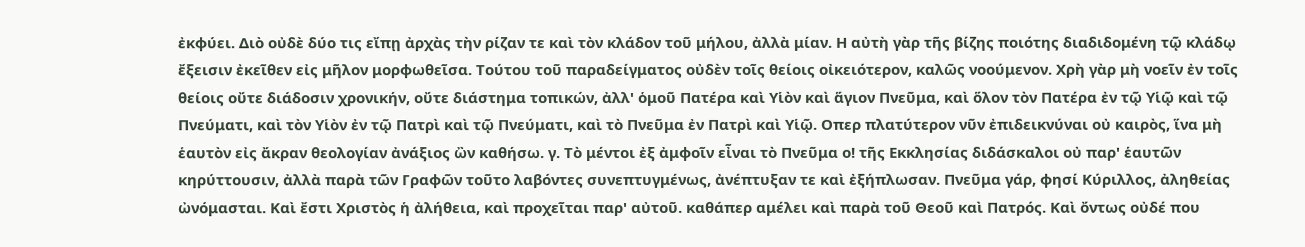ἐκφύει. Διὸ οὐδὲ δύο τις εἴπῃ ἀρχὰς τὴν ρίζαν τε καὶ τὸν κλάδον τοῦ μήλου, ἀλλὰ μίαν. Η αὐτὴ γὰρ τῆς βίζης ποιότης διαδιδομένη τῷ κλάδῳ ἔξεισιν ἐκεῖθεν εἰς μῆλον μορφωθεῖσα. Τούτου τοῦ παραδείγματος οὐδὲν τοῖς θείοις οἰκειότερον, καλῶς νοούμενον. Χρὴ γὰρ μὴ νοεῖν ἐν τοῖς θείοις οὔτε διάδοσιν χρονικήν, οὔτε διάστημα τοπικών, ἀλλ' ὁμοῦ Πατέρα καὶ Υἱὸν καὶ ἅγιον Πνεῦμα, καὶ ὅλον τὸν Πατέρα ἐν τῷ Υἱῷ καὶ τῷ Πνεύματι, καὶ τὸν Υἱὸν ἐν τῷ Πατρὶ καὶ τῷ Πνεύματι, καὶ τὸ Πνεῦμα ἐν Πατρὶ καὶ Υἱῷ. Οπερ πλατύτερον νῦν ἐπιδεικνύναι οὐ καιρὸς, ἵνα μὴ ἑαυτὸν εἰς ἄκραν θεολογίαν ἀνάξιος ὢν καθήσω. γ. Τὸ μέντοι ἐξ ἀμφοῖν εἶναι τὸ Πνεῦμα ο! τῆς Εκκλησίας διδάσκαλοι οὐ παρ' ἑαυτῶν κηρύττουσιν, ἀλλὰ παρὰ τῶν Γραφῶν τοῦτο λαβόντες συνεπτυγμένως, ἀνέπτυξαν τε καὶ ἐξήπλωσαν. Πνεῦμα γάρ, φησί Κύριλλος, ἀληθείας ὠνόμασται. Καὶ ἔστι Χριστὸς ἡ ἀλήθεια, καὶ προχεῖται παρ' αὐτοῦ. καθάπερ αμέλει καὶ παρὰ τοῦ Θεοῦ καὶ Πατρός. Καὶ ὄντως οὐδέ που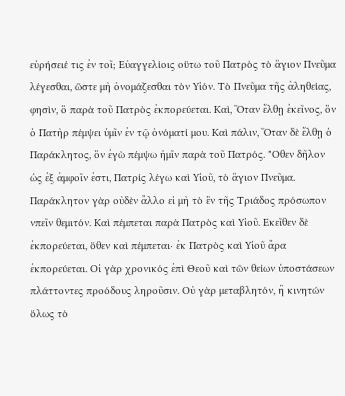εὑρήσειέ τις ἐν τοῖ; Εὐαγγελίοις οὕτω τοῦ Πατρὸς τὸ ἅγιον Πνεῦμα λέγεσθαι, ὥστε μὴ ὀνομάζεσθαι τὸν Υἱόν. Τὸ Πνεῦμα τῆς ἀληθείας, φησὶν, ὃ παρὰ τοῦ Πατρὸς ἐκπορεύεται. Καὶ, Ὅταν ἔλθῃ ἐκεῖνος, ὃν ὁ Πατὴρ πέμψει ὑμῖν ἐν τῷ ὀνόματί μου. Καὶ πάλιν, Ὅταν δὲ ἔλθῃ ὁ Παράκλητος, ὃν ἐγὼ πέμψω ἡμῖν παρὰ τοῦ Πατρός. "Οθεν δῆλον ὡς ἐξ ἀμφοῖν ἐστι, Πατρίς λέγω καὶ Υἱοῦ, τὸ ἅγιον Πνεῦμα. Παράκλητον γὰρ οὐδὲν ἄλλο εἰ μὴ τὸ ἓν τῆς Τριάδος πρόσωπον νπεῖν θεμιτόν. Καὶ πέμπεται παρὰ Πατρὸς καὶ Υἱοῦ. Εκεῖθεν δὲ ἐκπορεύεται, ὅθεν καὶ πέμπεται· ἐκ Πατρὸς καὶ Υἱοῦ ἄρα ἐκπορεύεται. Οἱ γὰρ χρονικός ἐπὶ Θεοῦ καὶ τῶν θείων ὑποστάσεων πλάττοντες προόδους ληροῦσιν. Οὐ γὰρ μεταβλητόν, ἢ κινητών ὅλως τὸ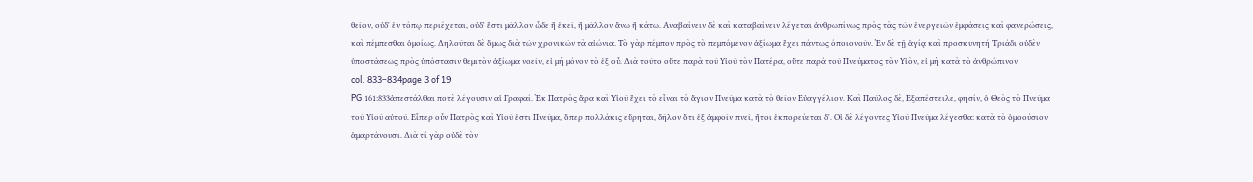θεῖον, οὐδ' ἐν τόπῳ περιέχεται, οὐδ᾽ ἔστι μᾶλλον ὧδε ἢ ἐκεῖ, ἢ μᾶλλον ἄνω ἢ κάτω. Αναβαίνειν δὲ καὶ καταβαίνειν λέγεται ἀνθρωπίνως πρὸς τὰς τῶν ἐνεργειῶν ἐμφάσεις καὶ φανερώσεις, καὶ πέμπεσθαι ὁμοίως. Δηλοῦται δὲ ὅμως διὰ τῶν χρονικῶν τὰ αἰώνια. Τὸ γὰρ πέμπον πρὸς τὸ πεμπόμενον ἀξίωμα ἔχει πάντως όποιονοῦν. Ἐν δὲ τῇ ἁγίᾳ καὶ προσκυνητή Τριάδι οὐδὲν ὑποστάσεως πρὸς ὑπόστασιν θεμιτὸν ἀξίωμα νοεῖν, εἰ μὴ μόνον τὸ ἐξ οὗ. Διὰ τοῦτο οὔτε παρὰ τοῦ Υἱοῦ τὸν Πατέρα, οὔτε παρά τοῦ Πνεύματος τὸν Υἱὸν, εἰ μὴ κατὰ τὸ ἀνθρώπινον
col. 833–834page 3 of 19
PG 161:833ἀπεστάλθαι ποτὲ λέγουσιν αἱ Γραφαί. Ἐκ Πατρὸς ἄρα καὶ Υἱοῦ ἔχει τὸ εἶναι τὸ ἅγιον Πνεῦμα κατὰ τὸ θεῖον Εὐαγγέλιον. Καὶ Παῦλος δὲ, Εξαπέστειλε, φησίν, ὁ Θεὸς τὸ Πνεῦμα τοῦ Υἱοῦ αὐτοῦ. Εἶπερ οὖν Πατρὸς καὶ Υἱοῦ ἐστι Πνεῦμα, ὅπερ πολλάκις εὕρηται, δῆλον ὅτι ἐξ ἀμφοῖν πνεῖ, ἤτοι ἐκπορεύεται δ'. Οἱ δὲ λέγοντες Υἱοῦ Πνεῦμα λέγεσθα: κατὰ τὸ ὁμοούσιον ἁμαρτάνουσι. Διὰ τί γὰρ οὐδὲ τὸν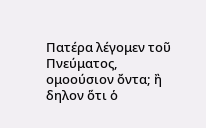Πατέρα λέγομεν τοῦ Πνεύματος, ομοούσιον ὄντα; ἢ δηλον ὅτι ὁ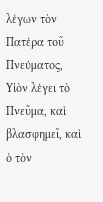λέγων τὸν Πατέρα τοῦ Πνεύματος, Υἱὸν λέγει τὸ Πνεῦμα, καὶ βλασφημεῖ, καὶ ὁ τὸν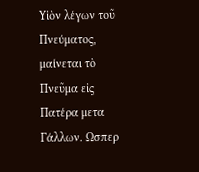Υἱὸν λέγων τοῦ Πνεύματος, μαίνεται τὸ Πνεῦμα εἰς Πατέρα μετα Γάλλων. Ωσπερ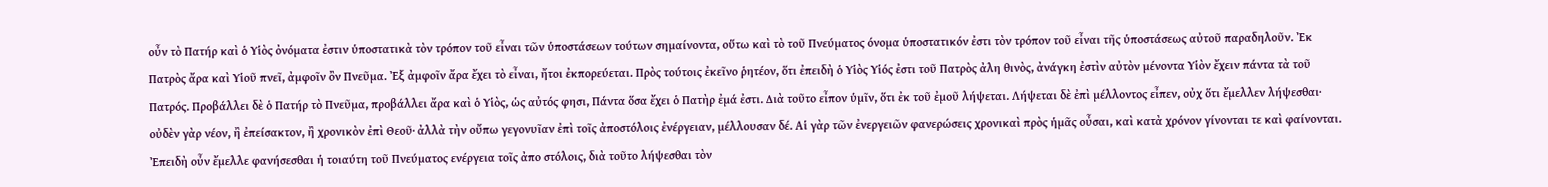οὖν τὸ Πατήρ καὶ ὁ Υἱὸς ὀνόματα ἐστιν ὑποστατικὰ τὸν τρόπον τοῦ εἶναι τῶν ὑποστάσεων τούτων σημαίνοντα, οὕτω καὶ τὸ τοῦ Πνεύματος όνομα ὑποστατικόν ἐστι τὸν τρόπον τοῦ εἶναι τῆς ὑποστάσεως αὐτοῦ παραδηλοῦν. Ἐκ Πατρὸς ἄρα καὶ Υἱοῦ πνεῖ, ἀμφοῖν ὂν Πνεῦμα. Ἐξ ἀμφοῖν ἄρα ἔχει τὸ εἶναι, ἤτοι ἐκπορεύεται. Πρὸς τούτοις ἐκεῖνο ῥητέον, ὅτι ἐπειδὴ ὁ Υἱὸς Υἱός ἐστι τοῦ Πατρὸς ἀλη θινὸς, ἀνάγκη ἐστὶν αὐτὸν μένοντα Υἱὸν ἔχειν πάντα τὰ τοῦ Πατρός. Προβάλλει δὲ ὁ Πατήρ τὸ Πνεῦμα, προβάλλει ἄρα καὶ ὁ Υἱὸς, ὡς αὐτός φησι, Πάντα ὅσα ἔχει ὁ Πατὴρ ἐμά ἐστι. Διὰ τοῦτο εἶπον ὑμῖν, ὅτι ἐκ τοῦ ἐμοῦ λήψεται. Λήψεται δὲ ἐπὶ μέλλοντος εἶπεν, οὐχ ὅτι ἔμελλεν λήψεσθαι· οὐδὲν γὰρ νέον, ἢ ἐπείσακτον, ἢ χρονικὸν ἐπὶ Θεοῦ· ἀλλὰ τὴν οὔπω γεγονυῖαν ἐπὶ τοῖς ἀποστόλοις ἐνέργειαν, μέλλουσαν δέ. Αἱ γὰρ τῶν ἐνεργειῶν φανερώσεις χρονικαὶ πρὸς ἡμᾶς οὖσαι, καὶ κατὰ χρόνον γίνονται τε καὶ φαίνονται. Ἐπειδὴ οὖν ἔμελλε φανήσεσθαι ἡ τοιαύτη τοῦ Πνεύματος ενέργεια τοῖς ἀπο στόλοις, διὰ τοῦτο λήψεσθαι τὸν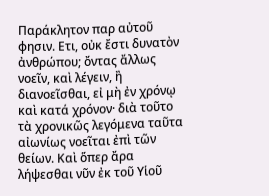Παράκλητον παρ αὐτοῦ φησιν. Ετι, οὐκ ἔστι δυνατὸν ἀνθρώπου; ὄντας ἄλλως νοεῖν, καὶ λέγειν, ἢ διανοεῖσθαι, εἰ μὴ ἐν χρόνῳ καὶ κατά χρόνον· διὰ τοῦτο τὰ χρονικῶς λεγόμενα ταῦτα αἰωνίως νοεῖται ἐπὶ τῶν θείων. Καὶ ὅπερ ἄρα λήψεσθαι νῦν ἐκ τοῦ Υἱοῦ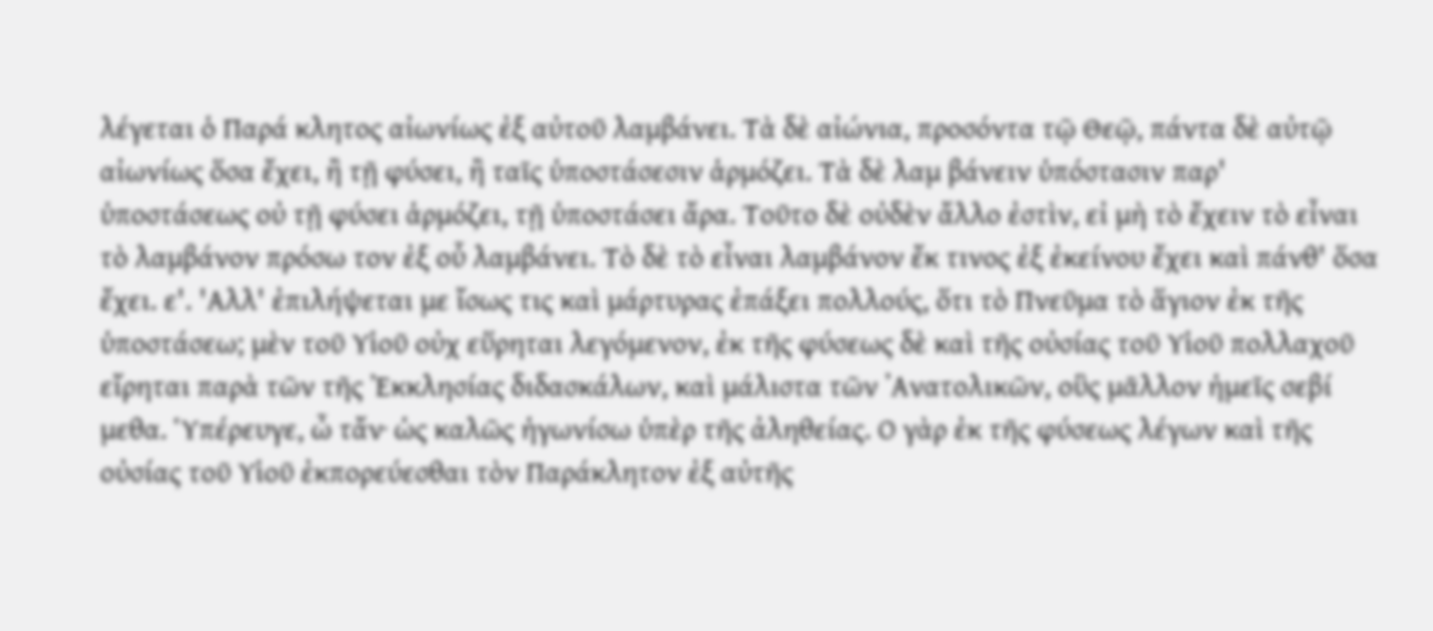λέγεται ὁ Παρά κλητος αἰωνίως ἐξ αὐτοῦ λαμβάνει. Τὰ δὲ αἰώνια, προσόντα τῷ Θεῷ, πάντα δὲ αὐτῷ αἰωνίως ὅσα ἔχει, ἢ τῇ φύσει, ἢ ταῖς ὑποστάσεσιν ἁρμόζει. Τὰ δὲ λαμ βάνειν ὑπόστασιν παρ' ὑποστάσεως οὐ τῇ φύσει ἁρμόζει, τῇ ὑποστάσει ἄρα. Τοῦτο δὲ οὐδὲν ἄλλο ἐστὶν, εἰ μὴ τὸ ἔχειν τὸ εἶναι τὸ λαμβάνον πρόσω τον ἐξ οὗ λαμβάνει. Τὸ δὲ τὸ εἶναι λαμβάνον ἔκ τινος ἐξ ἐκείνου ἔχει καὶ πάνθ' ὅσα ἔχει. ε'. 'Αλλ' ἐπιλήψεται με ἴσως τις καὶ μάρτυρας ἐπάξει πολλούς, ὅτι τὸ Πνεῦμα τὸ ἅγιον ἐκ τῆς ὑποστάσεω; μὲν τοῦ Υἱοῦ οὐχ εὕρηται λεγόμενον, ἐκ τῆς φύσεως δὲ καὶ τῆς οὐσίας τοῦ Υἱοῦ πολλαχοῦ εἴρηται παρὰ τῶν τῆς Ἐκκλησίας διδασκάλων, καὶ μάλιστα τῶν ᾿Ανατολικῶν, οὓς μᾶλλον ἡμεῖς σεβί μεθα. Ὑπέρευγε, ὦ τἄν· ὡς καλῶς ἡγωνίσω ὑπὲρ τῆς ἀληθείας. Ο γὰρ ἐκ τῆς φύσεως λέγων καὶ τῆς οὐσίας τοῦ Υἱοῦ ἐκπορεύεσθαι τὸν Παράκλητον ἐξ αὐτῆς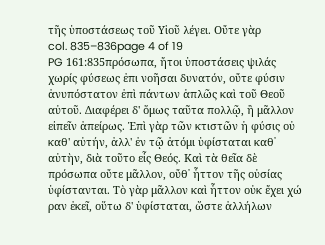τῆς ὑποστάσεως τοῦ Υἱοῦ λέγει. Οὔτε γὰρ
col. 835–836page 4 of 19
PG 161:835πρόσωπα, ἤτοι ὑποστάσεις ψιλάς χωρίς φύσεως ἐπι νοῆσαι δυνατόν, οὔτε φύσιν ἀνυπόστατον ἐπὶ πάντων ἁπλῶς καὶ τοῦ Θεοῦ αὐτοῦ. Διαφέρει δ' ὅμως ταῦτα πολλῷ, ἢ μᾶλλον εἰπεῖν ἀπείρως. Ἐπὶ γὰρ τῶν κτιστῶν ἡ φύσις οὐ καθ' αὐτήν, ἀλλ' ἐν τῷ ἀτόμι ὑφίσταται καθ᾿ αὐτὴν, διὰ τοῦτο εἷς Θεός. Καὶ τὰ θεῖα δὲ πρόσωπα οὔτε μᾶλλον, οὔθ᾽ ἧττον τῆς οὐσίας ὑφίστανται. Τὸ γὰρ μᾶλλον καὶ ἧττον οὐκ ἔχει χώ ραν ἐκεῖ, οὕτω δ' ὑφίσταται, ὥστε ἀλλήλων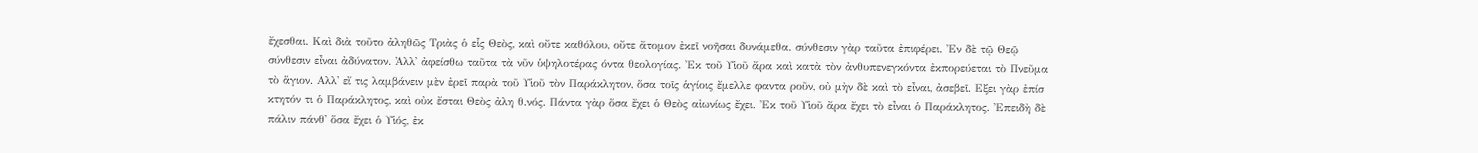ἔχεσθαι. Καὶ διὰ τοῦτο ἀληθῶς Τριὰς ὁ εἷς Θεὸς, καὶ οὔτε καθόλου, οὔτε ἄτομον ἐκεῖ νοῆσαι δυνάμεθα. σύνθεσιν γὰρ ταῦτα ἐπιφέρει. Ἐν δὲ τῷ Θεῷ σύνθεσιν εἶναι ἀδύνατον. Ἀλλ᾽ ἀφείσθω ταῦτα τὰ νῦν ὑψηλοτέρας όντα θεολογίας. Ἐκ τοῦ Υἱοῦ ἄρα καὶ κατὰ τὸν ἀνθυπενεγκόντα ἐκπορεύεται τὸ Πνεῦμα τὸ ἅγιον. Αλλ' εἴ τις λαμβάνειν μὲν ἐρεῖ παρὰ τοῦ Υἱοῦ τὸν Παράκλητον, ὅσα τοῖς ἁγίοις ἔμελλε φαντα ροῦν, οὐ μὴν δὲ καὶ τὸ εἶναι, ἀσεβεῖ. Εξει γὰρ ἐπίσ κτητόν τι ὁ Παράκλητος, καὶ οὐκ ἔσται Θεὸς ἀλη θ.νός. Πάντα γὰρ ὅσα ἔχει ὁ Θεὸς αἰωνίως ἔχει. Ἐκ τοῦ Υἱοῦ ἄρα ἔχει τὸ εἶναι ὁ Παράκλητος. Ἐπειδὴ δὲ πάλιν πάνθ' ὅσα ἔχει ὁ Υἱός, ἐκ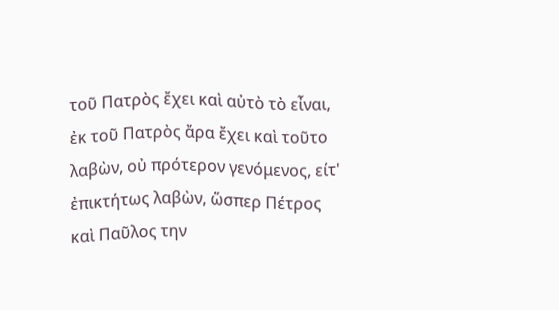τοῦ Πατρὸς ἔχει καὶ αὐτὸ τὸ εἶναι, ἐκ τοῦ Πατρὸς ἄρα ἔχει καὶ τοῦτο λαβὼν, οὐ πρότερον γενόμενος, είτ' ἐπικτήτως λαβὼν, ὥσπερ Πέτρος καὶ Παῦλος την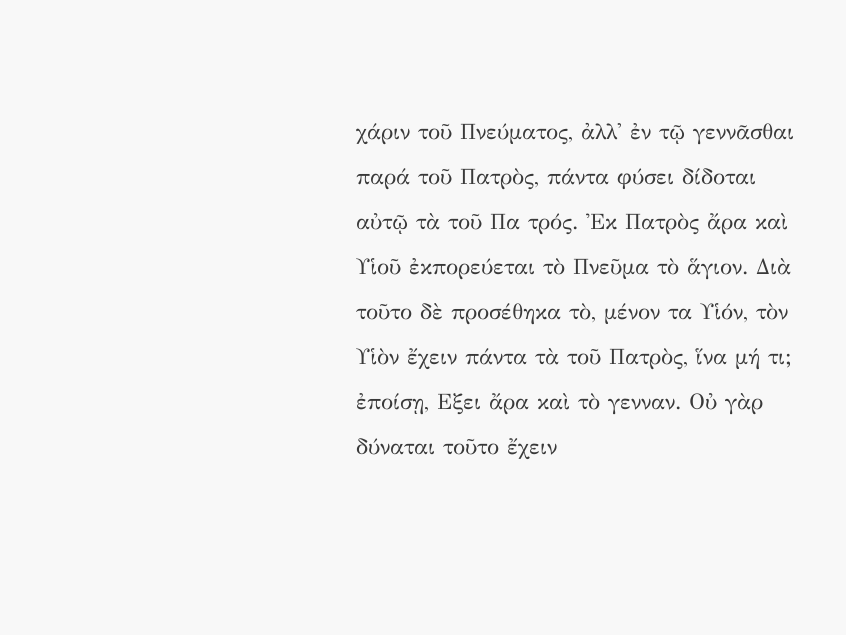χάριν τοῦ Πνεύματος, ἀλλ' ἐν τῷ γεννᾶσθαι παρά τοῦ Πατρὸς, πάντα φύσει δίδοται αὐτῷ τὰ τοῦ Πα τρός. Ἐκ Πατρὸς ἄρα καὶ Υἱοῦ ἐκπορεύεται τὸ Πνεῦμα τὸ ἅγιον. Διὰ τοῦτο δὲ προσέθηκα τὸ, μένον τα Υἱόν, τὸν Υἱὸν ἔχειν πάντα τὰ τοῦ Πατρὸς, ἵνα μή τι; ἐποίσῃ, Εξει ἄρα καὶ τὸ γενναν. Οὐ γὰρ δύναται τοῦτο ἔχειν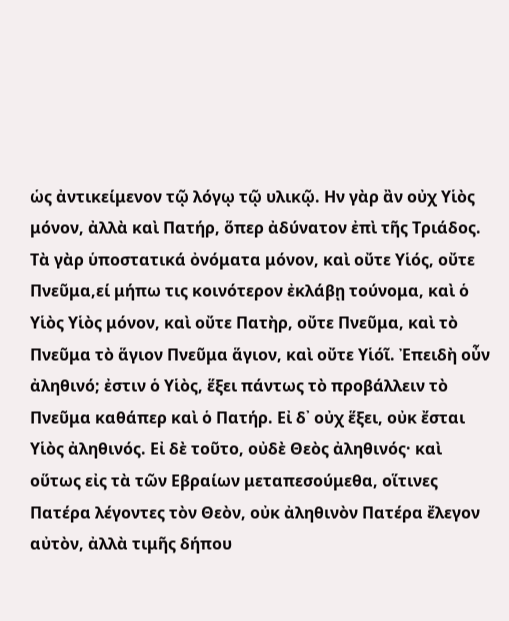ὡς ἀντικείμενον τῷ λόγῳ τῷ υλικῷ. Ην γὰρ ἂν οὐχ Υἱὸς μόνον, ἀλλὰ καὶ Πατήρ, ὅπερ ἀδύνατον ἐπὶ τῆς Τριάδος. Τὰ γὰρ ὑποστατικά ὀνόματα μόνον, καὶ οὔτε Υἱός, οὔτε Πνεῦμα,εί μήπω τις κοινότερον ἐκλάβῃ τούνομα, καὶ ὁ Υἱὸς Υἱὸς μόνον, καὶ οὔτε Πατὴρ, οὔτε Πνεῦμα, καὶ τὸ Πνεῦμα τὸ ἅγιον Πνεῦμα ἅγιον, καὶ οὔτε Υἱόῖ. Ἐπειδὴ οὖν ἀληθινό; ἐστιν ὁ Υἱὸς, ἕξει πάντως τὸ προβάλλειν τὸ Πνεῦμα καθάπερ καὶ ὁ Πατήρ. Εἰ δ᾽ οὐχ ἕξει, οὐκ ἔσται Υἱὸς ἀληθινός. Εἰ δὲ τοῦτο, οὐδὲ Θεὸς ἀληθινός· καὶ οὕτως εἰς τὰ τῶν Εβραίων μεταπεσούμεθα, οἵτινες Πατέρα λέγοντες τὸν Θεὸν, οὐκ ἀληθινὸν Πατέρα ἔλεγον αὐτὸν, ἀλλὰ τιμῆς δήπου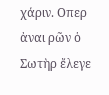χάριν. Οπερ ἀναι ρῶν ὁ Σωτὴρ ἔλεγε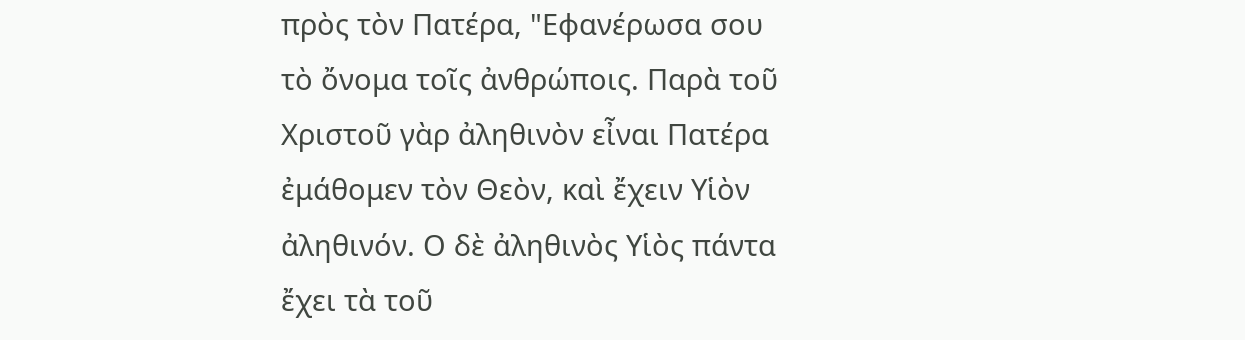πρὸς τὸν Πατέρα, "Εφανέρωσα σου τὸ ὄνομα τοῖς ἀνθρώποις. Παρὰ τοῦ Χριστοῦ γὰρ ἀληθινὸν εἶναι Πατέρα ἐμάθομεν τὸν Θεὸν, καὶ ἔχειν Υἱὸν ἀληθινόν. Ο δὲ ἀληθινὸς Υἱὸς πάντα ἔχει τὰ τοῦ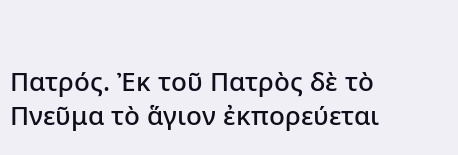Πατρός. Ἐκ τοῦ Πατρὸς δὲ τὸ Πνεῦμα τὸ ἅγιον ἐκπορεύεται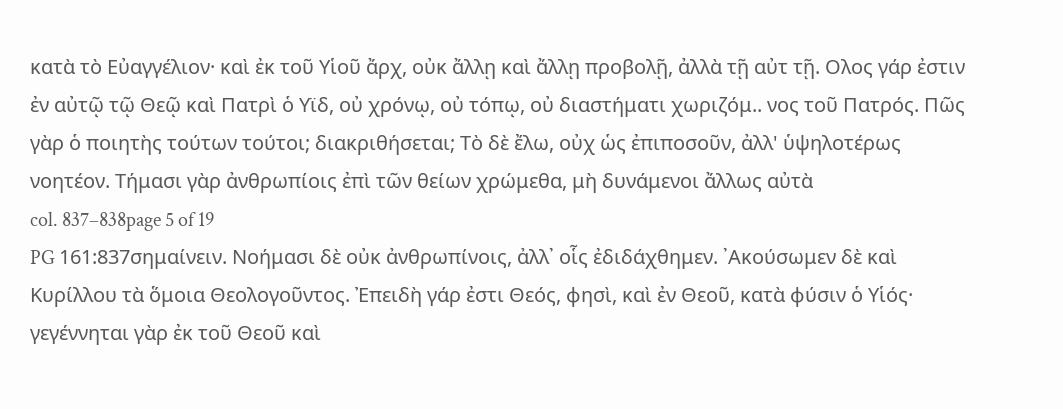κατὰ τὸ Εὐαγγέλιον· καὶ ἐκ τοῦ Υἱοῦ ἄρχ, οὐκ ἄλλῃ καὶ ἄλλῃ προβολῇ, ἀλλὰ τῇ αὐτ τῇ. Ολος γάρ ἐστιν ἐν αὐτῷ τῷ Θεῷ καὶ Πατρὶ ὁ Υϊδ, οὐ χρόνῳ, οὐ τόπῳ, οὐ διαστήματι χωριζόμ.. νος τοῦ Πατρός. Πῶς γὰρ ὁ ποιητὴς τούτων τούτοι; διακριθήσεται; Τὸ δὲ ἔλω, οὐχ ὡς ἐπιποσοῦν, ἀλλ' ὑψηλοτέρως νοητέον. Τήμασι γὰρ ἀνθρωπίοις ἐπὶ τῶν θείων χρώμεθα, μὴ δυνάμενοι ἄλλως αὐτὰ
col. 837–838page 5 of 19
PG 161:837σημαίνειν. Νοήμασι δὲ οὐκ ἀνθρωπίνοις, ἀλλ᾽ οἷς ἐδιδάχθημεν. ᾿Ακούσωμεν δὲ καὶ Κυρίλλου τὰ ὅμοια Θεολογοῦντος. Ἐπειδὴ γάρ ἐστι Θεός, φησὶ, καὶ ἐν Θεοῦ, κατὰ φύσιν ὁ Υἱός· γεγέννηται γὰρ ἐκ τοῦ Θεοῦ καὶ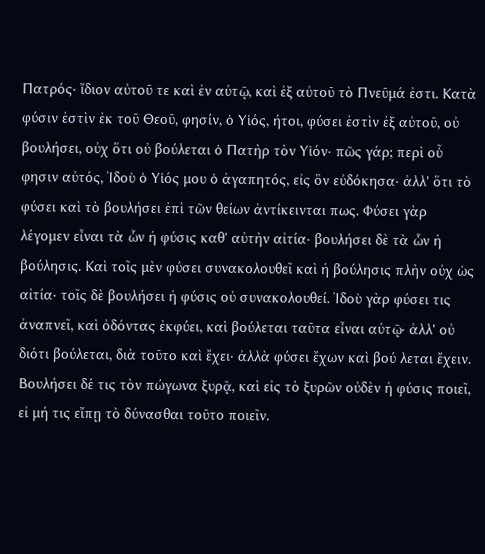Πατρός· ἴδιον αὐτοῦ τε καὶ ἐν αὐτῷ, καὶ ἐξ αὐτοῦ τὸ Πνεῦμά ἐστι. Κατὰ φύσιν ἐστὶν ἐκ τοῦ Θεοῦ, φησίν, ὁ Υἱός, ήτοι, φύσει ἐστὶν ἐξ αὐτοῦ, οὐ βουλήσει, οὐχ ὅτι οὐ βούλεται ὁ Πατὴρ τὸν Υἱόν· πῶς γάρ; περὶ οὗ φησιν αὐτός, Ἰδοὺ ὁ Υἱός μου ὁ ἀγαπητός, εἰς ὃν εὐδόκησα· ἀλλ' ὅτι τὸ φύσει καὶ τὸ βουλήσει ἐπὶ τῶν θείων ἀντίκεινται πως. Φύσει γὰρ λέγομεν εἶναι τὰ ὧν ἡ φύσις καθ' αὐτὴν αἰτία· βουλήσει δὲ τὰ ὧν ἡ βούλησις. Καὶ τοῖς μὲν φύσει συνακολουθεῖ καὶ ἡ βούλησις πλὴν οὐχ ὡς αἰτία· τοῖς δὲ βουλήσει ἡ φύσις οὐ συνακολουθεί. Ἰδοὺ γὰρ φύσει τις ἀναπνεῖ, καὶ ὀδόντας ἐκφύει, καὶ βούλεται ταῦτα εἶναι αὐτῷ· ἀλλ' οὐ διότι βούλεται, διὰ τοῦτο καὶ ἔχει· ἀλλὰ φύσει ἔχων καὶ βού λεται ἔχειν. Βουλήσει δέ τις τὸν πώγωνα ξυρᾷ, καὶ εἰς τὸ ξυρῶν οὐδὲν ἡ φύσις ποιεῖ, εἰ μή τις εἴπῃ τὸ δύνασθαι τοῦτο ποιεῖν.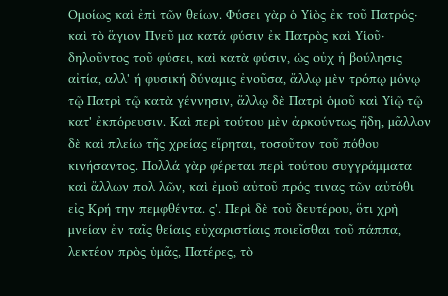Ομοίως καὶ ἐπὶ τῶν θείων. Φύσει γὰρ ὁ Υἱὸς ἐκ τοῦ Πατρός· καὶ τὸ ἅγιον Πνεῦ μα κατά φύσιν ἐκ Πατρὸς καὶ Υἱοῦ· δηλοῦντος τοῦ φύσει, καὶ κατὰ φύσιν, ὡς οὐχ ἡ βούλησις αἰτία, αλλ' ή φυσική δύναμις ἐνοῦσα, ἄλλῳ μὲν τρόπῳ μόνῳ τῷ Πατρὶ τῷ κατὰ γέννησιν, ἄλλῳ δὲ Πατρὶ ὁμοῦ καὶ Υἱῷ τῷ κατ' ἐκπόρευσιν. Καὶ περὶ τούτου μὲν ἀρκούντως ἤδη, μᾶλλον δὲ καὶ πλείω τῆς χρείας εἴρηται, τοσοῦτον τοῦ πόθου κινήσαντος. Πολλά γὰρ φέρεται περὶ τούτου συγγράμματα καὶ ἄλλων πολ λῶν, καὶ ἐμοῦ αὐτοῦ πρός τινας τῶν αὐτόθι εἰς Κρή την πεμφθέντα. ς'. Περὶ δὲ τοῦ δευτέρου, ὅτι χρὴ μνείαν ἐν ταῖς θείαις εὐχαριστίαις ποιεῖσθαι τοῦ πάππα, λεκτέον πρὸς ὑμᾶς, Πατέρες, τὸ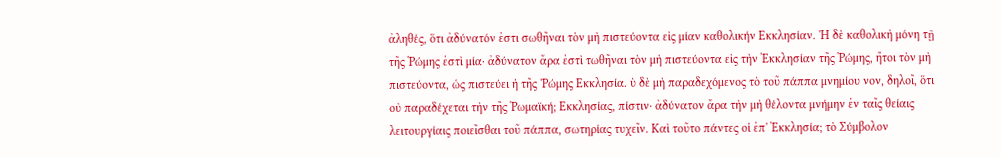ἀληθές, ὅτι ἀδύνατόν ἐστι σωθῆναι τὸν μὴ πιστεύοντα εἰς μίαν καθολικήν Εκκλησίαν. 'Η δὲ καθολικὴ μόνη τῇ τῆς Ῥώμης ἐστὶ μία· ἀδύνατον ἄρα ἐστὶ τωθῆναι τὸν μὴ πιστεύοντα εἰς τὴν Ἐκκλησίαν τῆς Ῥώμης, ἤτοι τὸν μὴ πιστεύοντα, ὡς πιστεύει ἡ τῆς 'Ρώμης Εκκλησία. ὺ δὲ μὴ παραδεχόμενος τὸ τοῦ πάππα μνημίου νον, δηλοῖ, ὅτι οὐ παραδέχεται τὴν τῆς Ῥωμαϊκή; Εκκλησίας, πίστιν· ἀδύνατον ἄρα τὴν μὴ θέλοντα μνήμην ἐν ταῖς θείαις λειτουργίαις ποιεῖσθαι τοῦ πάππα, σωτηρίας τυχεῖν. Καὶ τοῦτο πάντες οἱ ἐπ' Ἐκκλησία; τὸ Σύμβολον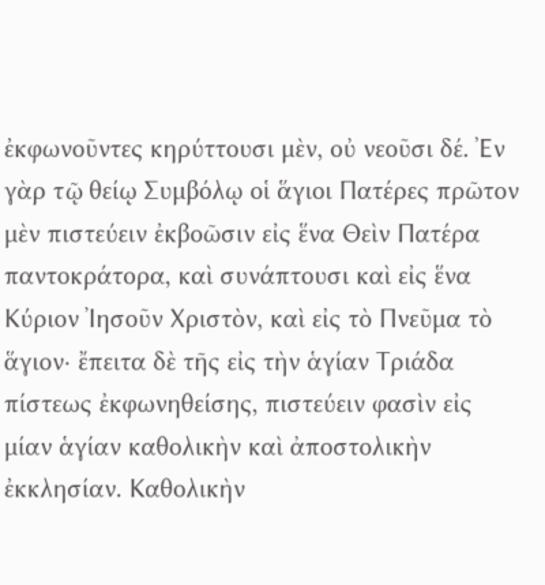ἐκφωνοῦντες κηρύττουσι μὲν, οὐ νεοῦσι δέ. Ἐν γὰρ τῷ θείῳ Συμβόλῳ οἱ ἅγιοι Πατέρες πρῶτον μὲν πιστεύειν ἐκβοῶσιν εἰς ἕνα Θεὶν Πατέρα παντοκράτορα, καὶ συνάπτουσι καὶ εἰς ἕνα Κύριον Ἰησοῦν Χριστὸν, καὶ εἰς τὸ Πνεῦμα τὸ ἅγιον· ἔπειτα δὲ τῆς εἰς τὴν ἁγίαν Τριάδα πίστεως ἐκφωνηθείσης, πιστεύειν φασὶν εἰς μίαν ἁγίαν καθολικὴν καὶ ἀποστολικὴν ἐκκλησίαν. Καθολικὴν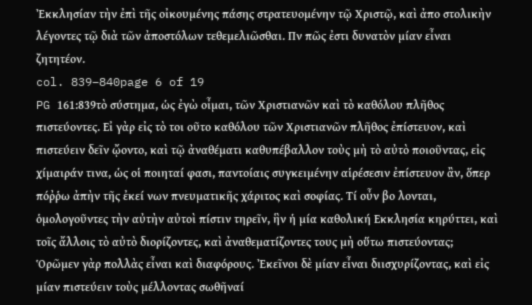Ἐκκλησίαν τὴν ἐπὶ τῆς οἰκουμένης πάσης στρατευομένην τῷ Χριστῷ, καὶ ἀπο στολικὴν λέγοντες τῷ διὰ τῶν ἀποστόλων τεθεμελιῶσθαι. Πν πῶς ἐστι δυνατὸν μίαν εἶναι ζητητέον.
col. 839–840page 6 of 19
PG 161:839τὸ σύστημα, ὡς ἐγὼ οἶμαι, τῶν Χριστιανῶν καὶ τὸ καθόλου πλῆθος πιστεύοντες. Εἰ γὰρ εἰς τὸ τοι οῦτο καθόλου τῶν Χριστιανῶν πλῆθος ἐπίστευον, καὶ πιστεύειν δεῖν ᾤοντο, καὶ τῷ ἀναθέματι καθυπέβαλλον τοὺς μὴ τὸ αὐτὸ ποιοῦντας, εἰς χίμαιράν τινα, ὡς οἱ ποιηταί φασι, παντοίαις συγκειμένην αἱρέσεσιν ἐπίστευον ἂν, ὅπερ πόῤῥω ἀπὴν τῆς ἐκεί νων πνευματικῆς χάριτος καὶ σοφίας. Τί οὖν βο λονται, ὁμολογοῦντες τὴν αὐτὴν αὐτοὶ πίστιν τηρεῖν, ἣν ἡ μία καθολική Εκκλησία κηρύττει, καὶ τοῖς ἄλλοις τὸ αὐτὸ διορίζοντες, καὶ ἀναθεματίζοντες τους μὴ οὕτω πιστεύοντας; Ὁρῶμεν γὰρ πολλὰς εἶναι καὶ διαφόρους. Ἐκεῖνοι δὲ μίαν εἶναι διισχυρίζοντας, καὶ εἰς μίαν πιστεύειν τοὺς μέλλοντας σωθῆναί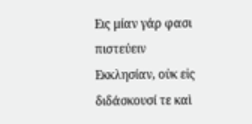Εις μίαν γάρ φασι πιστεύειν Εκκλησίαν, οὐκ εἰς διδάσκουσί τε καὶ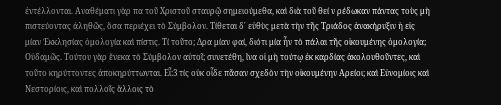ἐντέλλονται. Αναθέματι γὰρ πα τοῦ Χριστοῦ σταυρῷ σημειούμεθα, καὶ διὰ τοῦ θεί ν ρέδωκαν πάντας τοὺς μὴ πιστεύοντας ἀληθῶς, ὅσα περιέχει τὸ Σύμβολον. Τίθεται δ᾽ εὐθὺς μετὰ τὴν τῆς Τριάδος ἀνακήρυξιν ἡ εἰς μίαν Ἐκκλησίας ὁμολογία καὶ πίστις. Τί τοῦτο; Δρα μίαν φαί, διότι μία ἦν τὸ πάλαι τῆς οἰκουμένης ὁμολογία; Οὐδαμῶς. Τούτου γὰρ ἕνεκα τὸ Σύμβολον αὐτοῖ; συνετέθη, ἵνα οἱ μὴ τούτῳ ἐκ καρδίας ἀκολουθοῦντες, καὶ τοῦτο κηρύττοντες ἀποκηρύττωνται. Εἶ:3 τίς οὐκ οἶδε πᾶσαν σχεδὸν τὴν οἰκουμένην Αρείοι; καὶ Εὐνομίοις καὶ Νεστορίοις, καὶ πολλοῖς ἄλλοις τὸ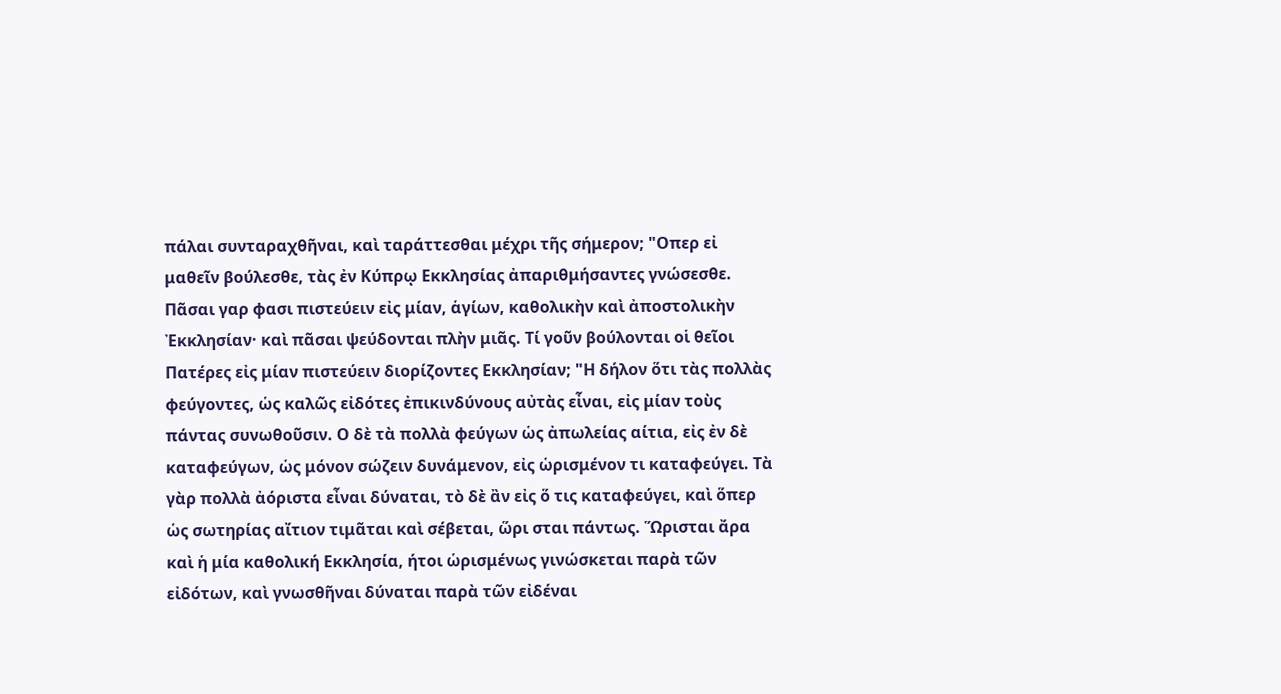πάλαι συνταραχθῆναι, καὶ ταράττεσθαι μέχρι τῆς σήμερον; "Οπερ εἰ μαθεῖν βούλεσθε, τὰς ἐν Κύπρῳ Εκκλησίας ἀπαριθμήσαντες γνώσεσθε. Πᾶσαι γαρ φασι πιστεύειν εἰς μίαν, ἁγίων, καθολικὴν καὶ ἀποστολικὴν Ἐκκλησίαν· καὶ πᾶσαι ψεύδονται πλὴν μιᾶς. Τί γοῦν βούλονται οἱ θεῖοι Πατέρες εἰς μίαν πιστεύειν διορίζοντες Εκκλησίαν; "Η δήλον ὅτι τὰς πολλὰς φεύγοντες, ὡς καλῶς εἰδότες ἐπικινδύνους αὐτὰς εἶναι, εἰς μίαν τοὺς πάντας συνωθοῦσιν. Ο δὲ τὰ πολλὰ φεύγων ὡς ἀπωλείας αίτια, εἰς ἐν δὲ καταφεύγων, ὡς μόνον σώζειν δυνάμενον, εἰς ὡρισμένον τι καταφεύγει. Τὰ γὰρ πολλὰ ἀόριστα εἶναι δύναται, τὸ δὲ ἂν εἰς ὅ τις καταφεύγει, καὶ ὅπερ ὡς σωτηρίας αἴτιον τιμᾶται καὶ σέβεται, ὥρι σται πάντως. Ὥρισται ἄρα καὶ ἡ μία καθολική Εκκλησία, ήτοι ὡρισμένως γινώσκεται παρὰ τῶν εἰδότων, καὶ γνωσθῆναι δύναται παρὰ τῶν εἰδέναι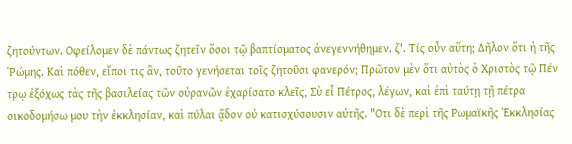ζητούντων. Οφείλομεν δὲ πάντως ζητεῖν ὅσοι τῷ βαπτίσματος ἀνεγεννήθημεν. ζ'. Τίς οὖν αὕτη; Δῆλον ὅτι ἡ τῆς Ῥώμης. Καὶ πόθεν, εἴποι τις ἂν, τοῦτο γενήσεται τοῖς ζητοῦσι φανερόν; Πρῶτον μὲν ὅτι αὐτὸς ὁ Χριστὸς τῷ Πέν τρῳ ἐξόχως τὰς τῆς βασιλείας τῶν οὐρανῶν ἐχαρίσατο κλεῖς, Σὺ εἶ Πέτρος, λέγων, καὶ ἐπὶ ταύτῃ τῇ πέτρα οικοδομήσω μου τὴν ἐκκλησίαν, καὶ πύλαι ᾄδον οὐ κατισχύσουσιν αὐτῆς. "Οτι δὲ περὶ τῆς Ρωμαϊκῆς Ἐκκλησίας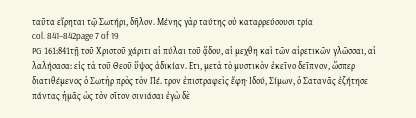ταῦτα εἴρηται τῷ Σωτήρι, δῆλον. Μένης γὰρ ταύτης οὐ καταρρεύσουσι τρία
col. 841–842page 7 of 19
PG 161:841τῇ τοῦ Χριστοῦ χάριτι αἱ πύλαι τοῦ ᾅδου, αἱ μεχθη καὶ τῶν αἱρετικῶν γλῶσσαι, αἱ λαλήσασα: εἰς τὰ τοῦ Θεοῦ ὕψος ἀδικίαν. Ετι, μετὰ τὸ μυστικὸν ἐκεῖνο δεῖπνον, ὥσπερ διατιθέμενος ὁ Σωτὴρ πρὸς τὸν Πέ. τρον ἐπιστραφεὶς ἔφη· Ιδού, Σίμων, ὁ Σατανᾶς ἐζήτησε πάντας ἡμᾶς ὡς τὸν σῖτον σινιάσαι ἐγὼ δὲ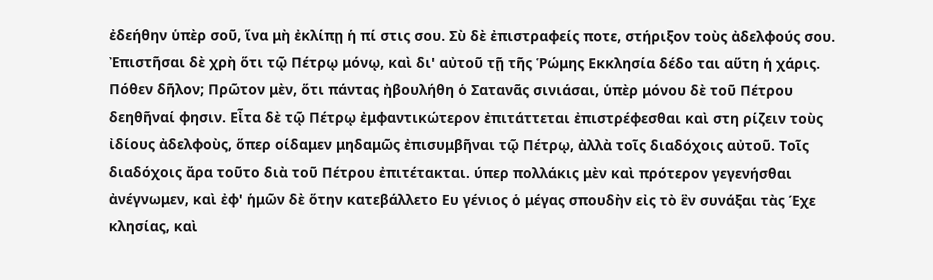ἐδεήθην ὑπὲρ σοῦ, ἵνα μὴ ἐκλίπῃ ἡ πί στις σου. Σὺ δὲ ἐπιστραφείς ποτε, στήριξον τοὺς ἀδελφούς σου. Ἐπιστῆσαι δὲ χρὴ ὅτι τῷ Πέτρῳ μόνῳ, καὶ δι' αὐτοῦ τῇ τῆς Ῥώμης Εκκλησία δέδο ται αὕτη ἡ χάρις. Πόθεν δῆλον; Πρῶτον μὲν, ὅτι πάντας ἠβουλήθη ὁ Σατανᾶς σινιάσαι, ὑπὲρ μόνου δὲ τοῦ Πέτρου δεηθῆναί φησιν. Εἶτα δὲ τῷ Πέτρῳ ἐμφαντικώτερον ἐπιτάττεται ἐπιστρέφεσθαι καὶ στη ρίζειν τοὺς ἰδίους ἀδελφοὺς, ὅπερ οίδαμεν μηδαμῶς ἐπισυμβῆναι τῷ Πέτρῳ, ἀλλὰ τοῖς διαδόχοις αὐτοῦ. Τοῖς διαδόχοις ἄρα τοῦτο διὰ τοῦ Πέτρου ἐπιτέτακται. ύπερ πολλάκις μὲν καὶ πρότερον γεγενήσθαι ἀνέγνωμεν, καὶ ἐφ' ἡμῶν δὲ ὅτην κατεβάλλετο Ευ γένιος ὁ μέγας σπουδὴν εἰς τὸ ἓν συνάξαι τὰς Έχε κλησίας, καὶ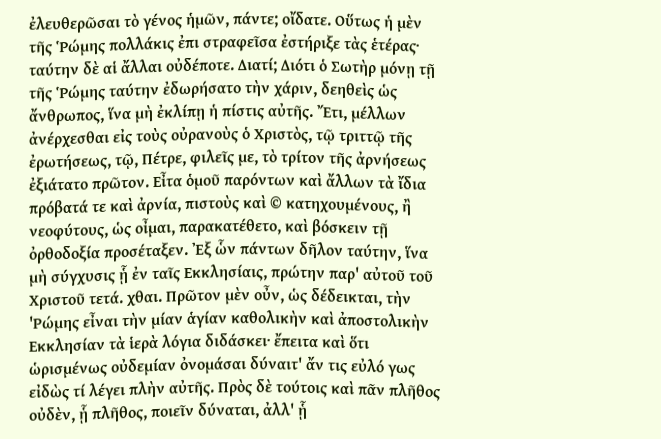ἐλευθερῶσαι τὸ γένος ἡμῶν, πάντε; οἴδατε. Οὕτως ἡ μὲν τῆς Ῥώμης πολλάκις ἐπι στραφεῖσα ἐστήριξε τὰς ἑτέρας· ταύτην δὲ αἱ ἄλλαι οὐδέποτε. Διατί; Διότι ὁ Σωτὴρ μόνῃ τῇ τῆς Ῥώμης ταύτην ἐδωρήσατο τὴν χάριν, δεηθεὶς ὡς ἄνθρωπος, ἵνα μὴ ἐκλίπῃ ἡ πίστις αὐτῆς. Ἔτι, μέλλων ἀνέρχεσθαι εἰς τοὺς οὐρανοὺς ὁ Χριστὸς, τῷ τριττῷ τῆς ἐρωτήσεως, τῷ, Πέτρε, φιλεῖς με, τὸ τρίτον τῆς ἀρνήσεως ἐξιάτατο πρῶτον. Εἶτα ὁμοῦ παρόντων καὶ ἄλλων τὰ ἴδια πρόβατά τε καὶ ἀρνία, πιστοὺς καὶ © κατηχουμένους, ἢ νεοφύτους, ὡς οἶμαι, παρακατέθετο, καὶ βόσκειν τῇ ὀρθοδοξία προσέταξεν. Ἐξ ὧν πάντων δῆλον ταύτην, ἵνα μὴ σύγχυσις ᾗ ἐν ταῖς Εκκλησίαις, πρώτην παρ' αὐτοῦ τοῦ Χριστοῦ τετά. χθαι. Πρῶτον μὲν οὖν, ὡς δέδεικται, τὴν 'Ρώμης εἶναι τὴν μίαν ἁγίαν καθολικὴν καὶ ἀποστολικὴν Εκκλησίαν τὰ ἱερὰ λόγια διδάσκει· ἔπειτα καὶ ὅτι ὡρισμένως οὐδεμίαν ὀνομάσαι δύναιτ' ἄν τις εὐλό γως εἰδὼς τί λέγει πλὴν αὐτῆς. Πρὸς δὲ τούτοις καὶ πᾶν πλῆθος οὐδὲν, ᾗ πλῆθος, ποιεῖν δύναται, ἀλλ' ᾗ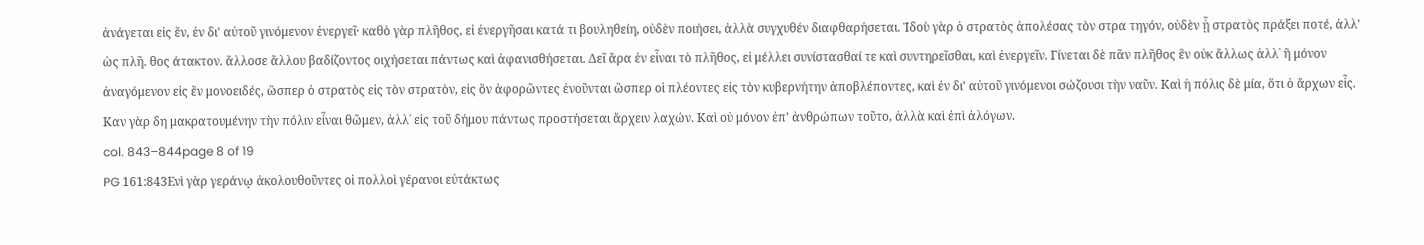ἀνάγεται εἰς ἕν, ἐν δι' αὐτοῦ γινόμενον ἐνεργεῖ· καθὸ γὰρ πλῆθος, εἰ ἐνεργῆσαι κατά τι βουληθείη, οὐδὲν ποιήσει, ἀλλὰ συγχυθέν διαφθαρήσεται. Ἰδοὺ γὰρ ὁ στρατὸς ἀπολέσας τὸν στρα τηγόν, οὐδὲν ᾗ στρατὸς πράξει ποτέ, ἀλλ' ὡς πλῆ. θος άτακτον. ἄλλοσε ἄλλου βαδίζοντος οιχήσεται πάντως καὶ ἀφανισθήσεται. Δεῖ ἄρα ἐν εἶναι τὸ πλῆθος, εἰ μέλλει συνίστασθαί τε καὶ συντηρεῖσθαι, καὶ ἐνεργεῖν. Γίνεται δὲ πᾶν πλῆθος ἓν οὐκ ἄλλως ἀλλ᾽ ἢ μόνον ἀναγόμενον εἰς ἓν μονοειδές, ὥσπερ ὁ στρατὸς εἰς τὸν στρατὸν, εἰς ὃν ἀφορῶντες ἐνοῦνται ὥσπερ οἱ πλέοντες εἰς τὸν κυβερνήτην ἀποβλέποντες, καὶ ἐν δι' αὐτοῦ γινόμενοι σώζουσι τὴν ναῦν. Καὶ ἡ πόλις δὲ μία, ὅτι ὁ ἄρχων εἷς. Καν γὰρ δη μακρατουμένην τὴν πόλιν εἶναι θῶμεν, ἀλλ᾽ εἰς τοῦ δήμου πάντως προστήσεται ἄρχειν λαχών. Καὶ οὐ μόνον ἐπ' ἀνθρώπων τοῦτο, ἀλλὰ καὶ ἐπὶ ἀλόγων.
col. 843–844page 8 of 19
PG 161:843Ενὶ γὰρ γεράνῳ ἀκολουθοῦντες οἱ πολλοὶ γέρανοι εὐτάκτως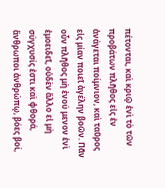πέτονται, καὶ κριῷ ἑνὶ τὸ τῶν προβάτων πλῆθος εἰς ἐν ἀνάγεται ποίμνιον, καὶ ταῦρος εἰς μίαν ποιεῖ ἀγέλην βοῶν. Πᾶν οὖν πλῆθος μὴ ἐνού μενον ἑνὶ ἐμοειδεῖ, οὐδὲν ἄλλο εἰ μὴ σύγχυσίς ἐστι καὶ φθορά, ἄνθρωποι ἀνθρώπῳ, βόες βοί,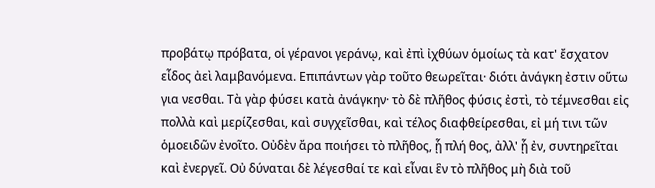προβάτῳ πρόβατα, οἱ γέρανοι γεράνῳ, καὶ ἐπὶ ἰχθύων ὁμοίως τὰ κατ' ἔσχατον εἶδος ἀεὶ λαμβανόμενα. Επιπάντων γὰρ τοῦτο θεωρεῖται· διότι ἀνάγκη ἐστιν οὕτω για νεσθαι. Τὰ γὰρ φύσει κατὰ ἀνάγκην· τὸ δὲ πλῆθος φύσις ἐστὶ, τὸ τέμνεσθαι εἰς πολλὰ καὶ μερίζεσθαι, καὶ συγχεῖσθαι, καὶ τέλος διαφθείρεσθαι, εἰ μή τινι τῶν ὁμοειδῶν ἐνοῖτο. Οὐδὲν ἄρα ποιήσει τὸ πλῆθος, ᾗ πλή θος, ἀλλ' ᾗ ἐν, συντηρεῖται καὶ ἐνεργεῖ. Οὐ δύναται δὲ λέγεσθαί τε καὶ εἶναι ἓν τὸ πλῆθος μὴ διὰ τοῦ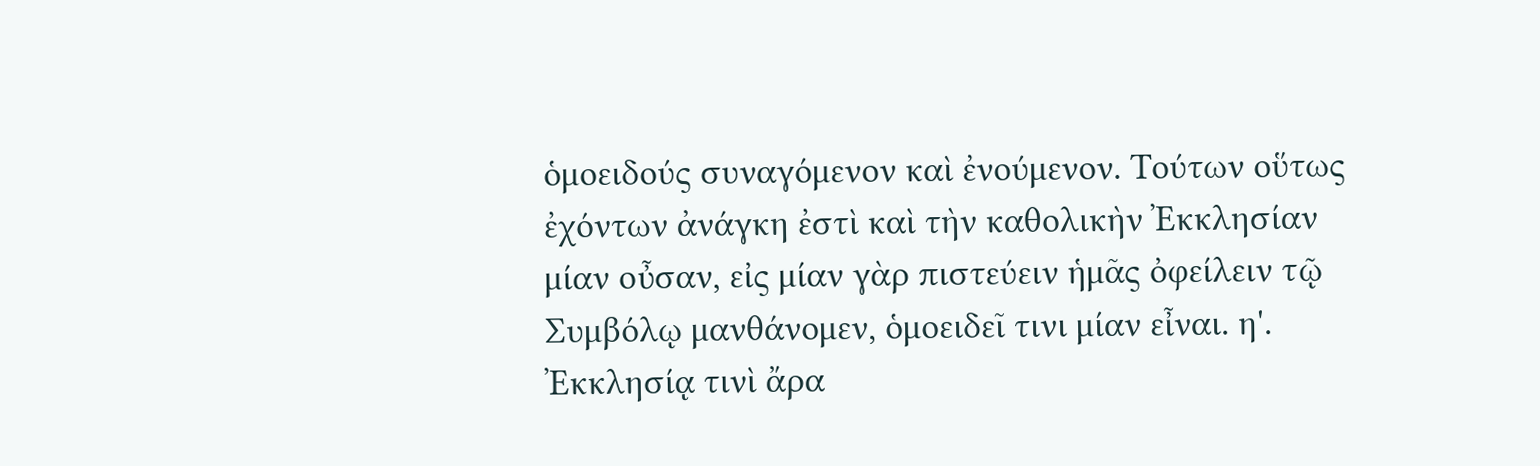ὁμοειδούς συναγόμενον καὶ ἐνούμενον. Τούτων οὕτως ἐχόντων ἀνάγκη ἐστὶ καὶ τὴν καθολικὴν Ἐκκλησίαν μίαν οὖσαν, εἰς μίαν γὰρ πιστεύειν ἡμᾶς ὀφείλειν τῷ Συμβόλῳ μανθάνομεν, ὁμοειδεῖ τινι μίαν εἶναι. η'. Ἐκκλησίᾳ τινὶ ἄρα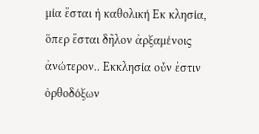μία ἔσται ἡ καθολική Εκ κλησία, ὅπερ ἔσται δῆλον ἀρξαμένοις ἀνώτερον.. Εκκλησία οὖν ἐστιν ὀρθοδόξων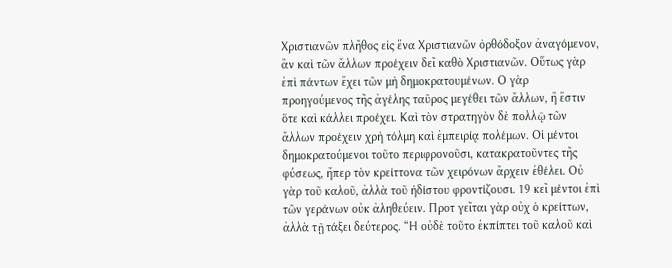Χριστιανῶν πλῆθος εἰς ἕνα Χριστιανῶν ὀρθόδοξον ἀναγόμενον, ἂν καὶ τῶν ἄλλων προέχειν δεῖ καθὸ Χριστιανῶν. Οὕτως γὰρ ἐπὶ πάντων ἔχει τῶν μὴ δημοκρατουμένων. Ο γὰρ προηγούμενος τῆς ἀγέλης ταῦρος μεγέθει τῶν ἄλλων, ἢ ἔστιν ὅτε καὶ κάλλει προέχει. Καὶ τὸν στρατηγὸν δὲ πολλῷ τῶν ἄλλων προέχειν χρὴ τόλμη καὶ ἐμπειρίᾳ πολέμων. Οἱ μέντοι δημοκρατούμενοι τοῦτο περιφρονοῦσι, κατακρατοῦντες τῆς φύσεως, ἤπερ τὸν κρείττονα τῶν χειρόνων ἄρχειν ἐθέλει. Οὐ γὰρ τοῦ καλοῦ, ἀλλὰ τοῦ ἡδίστου φροντίζουσι. 19 κεῖ μέντοι ἐπὶ τῶν γεράνων οὐκ ἀληθεύειν. Προτ γεῖται γὰρ οὐχ ὁ κρείττων, ἀλλὰ τῇ τάξει δεύτερος. “Η οὐδὲ τοῦτο ἐκπίπτει τοῦ καλοῦ καὶ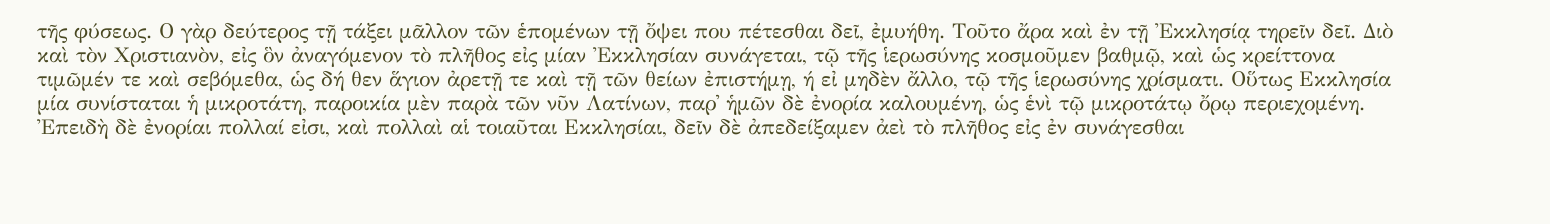τῆς φύσεως. Ο γὰρ δεύτερος τῇ τάξει μᾶλλον τῶν ἑπομένων τῇ ὄψει που πέτεσθαι δεῖ, ἐμυήθη. Τοῦτο ἄρα καὶ ἐν τῇ Ἐκκλησίᾳ τηρεῖν δεῖ. Διὸ καὶ τὸν Χριστιανὸν, εἰς ὃν ἀναγόμενον τὸ πλῆθος εἰς μίαν Ἐκκλησίαν συνάγεται, τῷ τῆς ἱερωσύνης κοσμοῦμεν βαθμῷ, καὶ ὡς κρείττονα τιμῶμέν τε καὶ σεβόμεθα, ὡς δή θεν ἅγιον ἀρετῇ τε καὶ τῇ τῶν θείων ἐπιστήμῃ, ή εἰ μηδὲν ἄλλο, τῷ τῆς ἱερωσύνης χρίσματι. Οὕτως Εκκλησία μία συνίσταται ἡ μικροτάτη, παροικία μὲν παρὰ τῶν νῦν Λατίνων, παρ᾽ ἡμῶν δὲ ἐνορία καλουμένη, ὡς ἑνὶ τῷ μικροτάτῳ ὄρῳ περιεχομένη. Ἐπειδὴ δὲ ἐνορίαι πολλαί εἰσι, καὶ πολλαὶ αἱ τοιαῦται Εκκλησίαι, δεῖν δὲ ἀπεδείξαμεν ἀεὶ τὸ πλῆθος εἰς ἐν συνάγεσθαι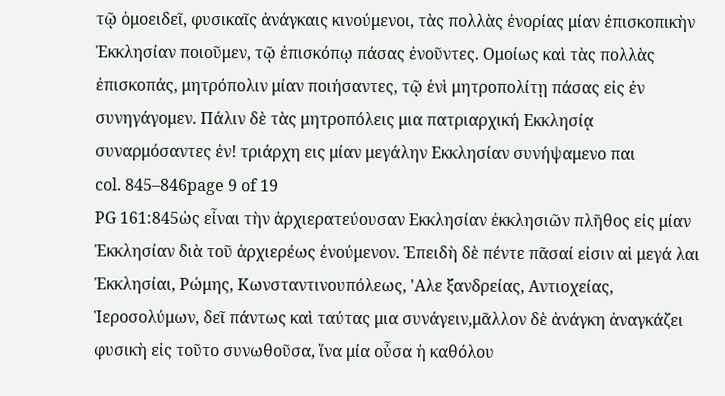τῷ ὁμοειδεῖ, φυσικαῖς ἀνάγκαις κινούμενοι, τὰς πολλὰς ἐνορίας μίαν ἐπισκοπικὴν Ἐκκλησίαν ποιοῦμεν, τῷ ἐπισκόπῳ πάσας ἐνοῦντες. Ομοίως καὶ τὰς πολλὰς ἐπισκοπάς, μητρόπολιν μίαν ποιήσαντες, τῷ ἑνὶ μητροπολίτῃ πάσας εἰς ἐν συνηγάγομεν. Πάλιν δὲ τὰς μητροπόλεις μια πατριαρχική Εκκλησίᾳ συναρμόσαντες ἐν! τριάρχη εις μίαν μεγάλην Εκκλησίαν συνήψαμενο παι
col. 845–846page 9 of 19
PG 161:845ὡς εἶναι τὴν ἀρχιερατεύουσαν Εκκλησίαν ἐκκλησιῶν πλῆθος εἰς μίαν Ἐκκλησίαν διὰ τοῦ ἀρχιερέως ἐνούμενον. Ἐπειδὴ δὲ πέντε πᾶσαί εἰσιν αἱ μεγά λαι Ἐκκλησίαι, Ρώμης, Κωνσταντινουπόλεως, 'Αλε ξανδρείας, Αντιοχείας, Ἱεροσολύμων, δεῖ πάντως καὶ ταύτας μια συνάγειν,μᾶλλον δὲ ἀνάγκη ἀναγκάζει φυσικὴ εἰς τοῦτο συνωθοῦσα, ἵνα μία οὖσα ἡ καθόλου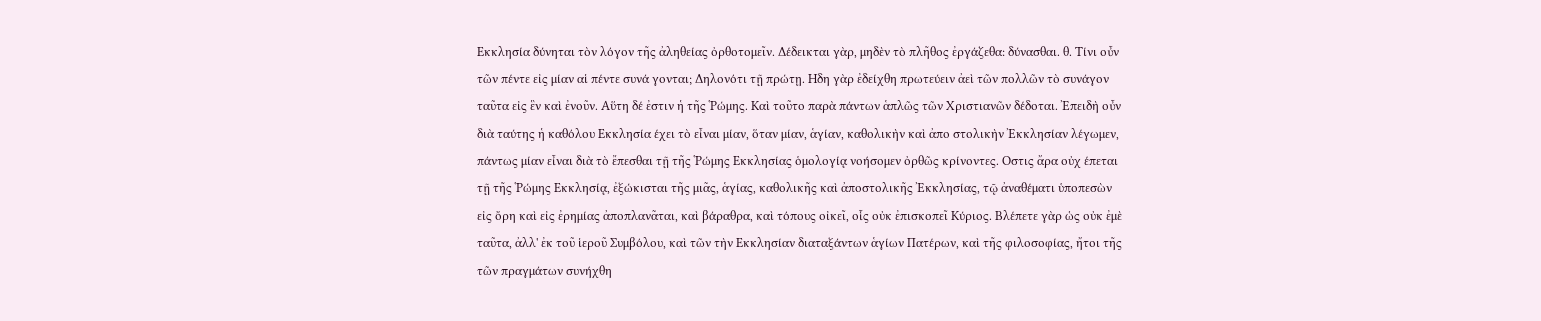Εκκλησία δύνηται τὸν λόγον τῆς ἀληθείας ὀρθοτομεῖν. Δέδεικται γὰρ, μηδὲν τὸ πλῆθος ἐργάζεθα: δύνασθαι. θ. Τίνι οὖν τῶν πέντε εἰς μίαν αἱ πέντε συνά γονται; Δηλονότι τῇ πρώτῃ. Ηδη γὰρ ἐδείχθη πρωτεύειν ἀεὶ τῶν πολλῶν τὸ συνάγον ταῦτα εἰς ἓν καὶ ἐνοῦν. Αὕτη δέ ἐστιν ἡ τῆς Ῥώμης. Καὶ τοῦτο παρὰ πάντων ἁπλῶς τῶν Χριστιανῶν δέδοται. Ἐπειδὴ οὖν διὰ ταύτης ἡ καθόλου Εκκλησία έχει τὸ εἶναι μίαν, ὅταν μίαν, ἁγίαν, καθολικὴν καὶ ἀπο στολικὴν Ἐκκλησίαν λέγωμεν, πάντως μίαν εἶναι διὰ τὸ ἔπεσθαι τῇ τῆς Ῥώμης Εκκλησίας ὁμολογίᾳ νοήσομεν ὀρθῶς κρίνοντες. Οστις ἄρα οὐχ έπεται τῇ τῆς Ῥώμης Εκκλησίᾳ, ἐξώκισται τῆς μιᾶς, ἁγίας, καθολικῆς καὶ ἀποστολικῆς Ἐκκλησίας, τῷ ἀναθέματι ὑποπεσὼν εἰς ὄρη καὶ εἰς ἐρημίας ἀποπλανᾶται, καὶ βάραθρα, καὶ τόπους οἰκεῖ, οἷς οὐκ ἐπισκοπεῖ Κύριος. Βλέπετε γὰρ ὡς οὐκ ἐμὲ ταῦτα, ἀλλ' ἐκ τοῦ ἱεροῦ Συμβόλου, καὶ τῶν τὴν Εκκλησίαν διαταξάντων ἁγίων Πατέρων, καὶ τῆς φιλοσοφίας, ἤτοι τῆς τῶν πραγμάτων συνήχθη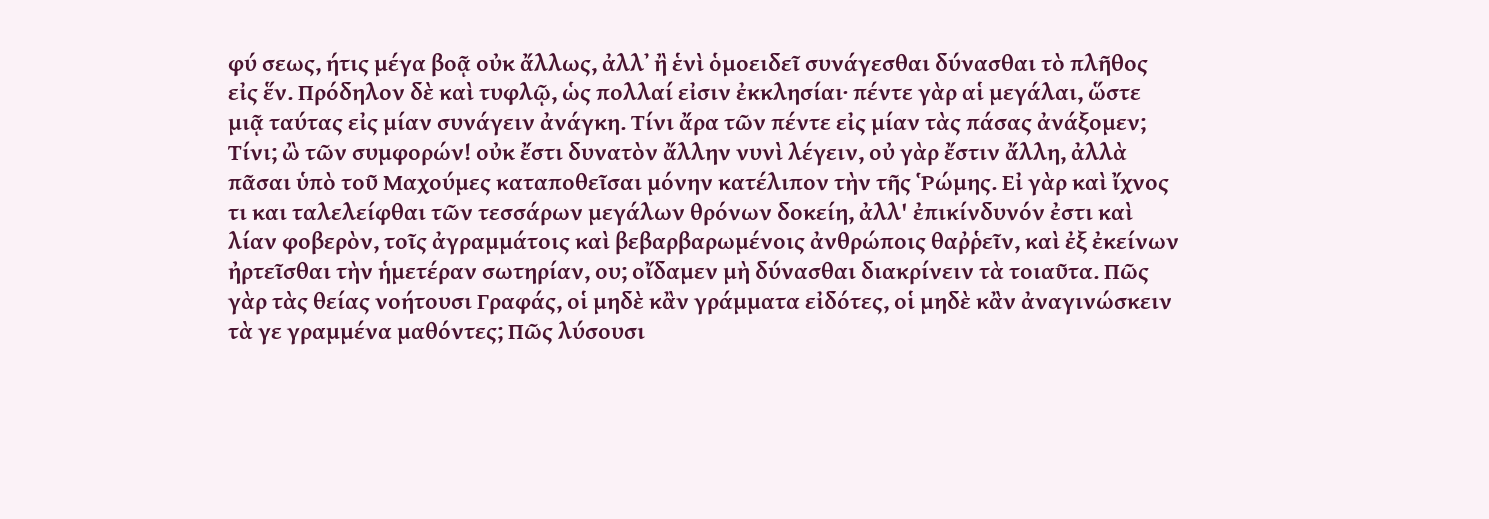φύ σεως, ήτις μέγα βοᾷ οὐκ ἄλλως, ἀλλ᾽ ἢ ἑνὶ ὁμοειδεῖ συνάγεσθαι δύνασθαι τὸ πλῆθος εἰς ἕν. Πρόδηλον δὲ καὶ τυφλῷ, ὡς πολλαί εἰσιν ἐκκλησίαι· πέντε γὰρ αἱ μεγάλαι, ὥστε μιᾷ ταύτας εἰς μίαν συνάγειν ἀνάγκη. Τίνι ἄρα τῶν πέντε εἰς μίαν τὰς πάσας ἀνάξομεν; Τίνι; ὢ τῶν συμφορών! οὐκ ἔστι δυνατὸν ἄλλην νυνὶ λέγειν, οὐ γὰρ ἔστιν ἄλλη, ἀλλὰ πᾶσαι ὑπὸ τοῦ Μαχούμες καταποθεῖσαι μόνην κατέλιπον τὴν τῆς Ῥώμης. Εἰ γὰρ καὶ ἴχνος τι και ταλελείφθαι τῶν τεσσάρων μεγάλων θρόνων δοκείη, ἀλλ' ἐπικίνδυνόν ἐστι καὶ λίαν φοβερὸν, τοῖς ἀγραμμάτοις καὶ βεβαρβαρωμένοις ἀνθρώποις θαῤῥεῖν, καὶ ἐξ ἐκείνων ἠρτεῖσθαι τὴν ἡμετέραν σωτηρίαν, ου; οἴδαμεν μὴ δύνασθαι διακρίνειν τὰ τοιαῦτα. Πῶς γὰρ τὰς θείας νοήτουσι Γραφάς, οἱ μηδὲ κἂν γράμματα εἰδότες, οἱ μηδὲ κἂν ἀναγινώσκειν τὰ γε γραμμένα μαθόντες; Πῶς λύσουσι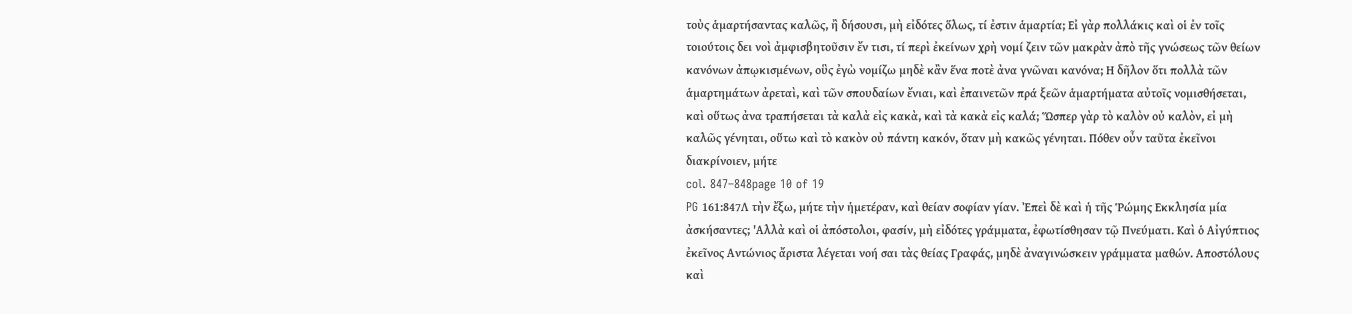τοὺς ἁμαρτήσαντας καλῶς, ἢ δήσουσι, μὴ εἰδότες ὅλως, τί ἐστιν ἁμαρτία; Εἰ γὰρ πολλάκις καὶ οἱ ἐν τοῖς τοιούτοις δει νοὶ ἀμφισβητοῦσιν ἔν τισι, τί περὶ ἐκείνων χρὴ νομί ζειν τῶν μακρὰν ἀπὸ τῆς γνώσεως τῶν θείων κανόνων ἀπῳκισμένων, οὓς ἐγὼ νομίζω μηδὲ κἂν ἕνα ποτὲ ἀνα γνῶναι κανόνα; Η δῆλον ὅτι πολλὰ τῶν ἁμαρτημάτων ἀρεταὶ, καὶ τῶν σπουδαίων ἔνιαι, καὶ ἐπαινετῶν πρά ξεῶν ἁμαρτήματα αὐτοῖς νομισθήσεται, καὶ οὕτως ἀνα τραπήσεται τὰ καλὰ εἰς κακὰ, καὶ τὰ κακὰ εἰς καλά; Ὥσπερ γὰρ τὸ καλὸν οὐ καλὸν, εἰ μὴ καλῶς γένηται, οὕτω καὶ τὸ κακὸν οὐ πάντη κακόν, ὅταν μὴ κακῶς γένηται. Πόθεν οὖν ταῦτα ἐκεῖνοι διακρίνοιεν, μήτε
col. 847–848page 10 of 19
PG 161:847Λ τὴν ἔξω, μήτε τὴν ἡμετέραν, καὶ θείαν σοφίαν γίαν. Ἐπεὶ δὲ καὶ ἡ τῆς Ῥώμης Εκκλησία μία ἀσκήσαντες; 'Αλλὰ καὶ οἱ ἀπόστολοι, φασίν, μὴ εἰδότες γράμματα, ἐφωτίσθησαν τῷ Πνεύματι. Καὶ ὁ Αἰγύπτιος ἐκεῖνος Αντώνιος ἄριστα λέγεται νοή σαι τὰς θείας Γραφάς, μηδὲ ἀναγινώσκειν γράμματα μαθών. Αποστόλους καὶ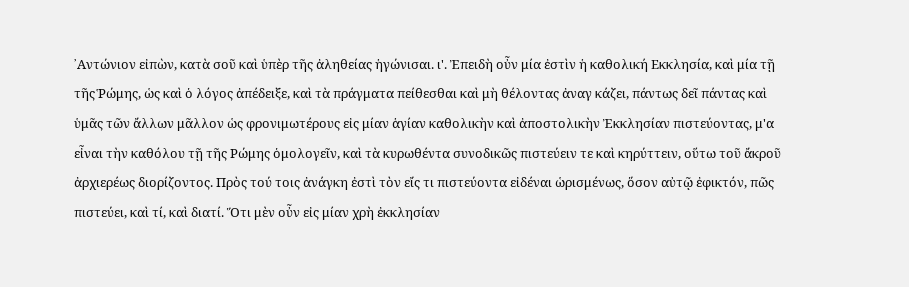᾿Αντώνιον εἰπὼν, κατὰ σοῦ καὶ ὑπὲρ τῆς ἀληθείας ἡγώνισαι. ι'. Ἐπειδὴ οὖν μία ἐστὶν ἡ καθολική Εκκλησία, καὶ μία τῇ τῆς Ῥώμης, ὡς καὶ ὁ λόγος ἀπέδειξε, καὶ τὰ πράγματα πείθεσθαι καὶ μὴ θέλοντας ἀναγ κάζει, πάντως δεῖ πάντας καὶ ὑμᾶς τῶν ἄλλων μᾶλλον ὡς φρονιμωτέρους εἰς μίαν ἁγίαν καθολικὴν καὶ ἀποστολικὴν Ἐκκλησίαν πιστεύοντας, μ'α εἶναι τὴν καθόλου τῇ τῆς Ρώμης ὁμολογεῖν, καὶ τὰ κυρωθέντα συνοδικῶς πιστεύειν τε καὶ κηρύττειν, οὕτω τοῦ ἄκροῦ ἀρχιερέως διορίζοντος. Πρὸς τού τοις ἀνάγκη ἐστὶ τὸν εἴς τι πιστεύοντα εἰδέναι ὡρισμένως, ὅσον αὐτῷ ἐφικτόν, πῶς πιστεύει, καὶ τί, καὶ διατί. Ὅτι μὲν οὖν εἰς μίαν χρὴ ἐκκλησίαν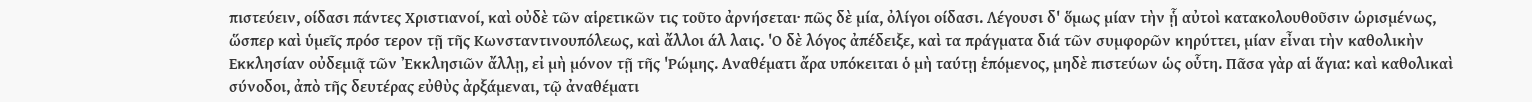πιστεύειν, οίδασι πάντες Χριστιανοί, καὶ οὐδὲ τῶν αἱρετικῶν τις τοῦτο ἀρνήσεται· πῶς δὲ μία, ὀλίγοι οίδασι. Λέγουσι δ' ὅμως μίαν τὴν ᾗ αὐτοὶ κατακολουθοῦσιν ὡρισμένως, ὥσπερ καὶ ὑμεῖς πρόσ τερον τῇ τῆς Κωνσταντινουπόλεως, καὶ ἄλλοι άλ λαις. 'Ο δὲ λόγος ἀπέδειξε, καὶ τα πράγματα διά τῶν συμφορῶν κηρύττει, μίαν εἶναι τὴν καθολικὴν Εκκλησίαν οὐδεμιᾷ τῶν Ἐκκλησιῶν ἄλλῃ, εἰ μὴ μόνον τῇ τῆς 'Ρώμης. Αναθέματι ἄρα υπόκειται ὁ μὴ ταύτῃ ἑπόμενος, μηδὲ πιστεύων ὡς οὗτη. Πᾶσα γὰρ αἱ ἅγια: καὶ καθολικαὶ σύνοδοι, ἀπὸ τῆς δευτέρας εὐθὺς ἀρξάμεναι, τῷ ἀναθέματι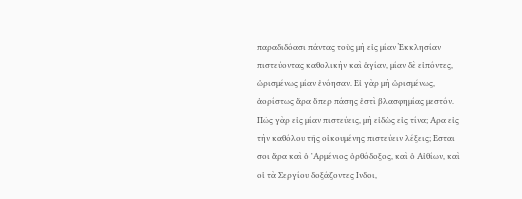παραδιδόασι πάντας τοὺς μὴ εἰς μίαν Ἐκκλησίαν πιστεύοντας καθολικὴν καὶ ἁγίαν, μίαν δὲ εἰπόντες, ὡρισμένως μίαν ἐνόησαν. Εἰ γὰρ μὴ ὡρισμένως, ἀορίστως ἄρα ὅπερ πάσης ἐστὶ βλασφημίας μεστόν. Πῶς γὰρ εἰς μίαν πιστεύεις, μὴ εἰδὼς εἰς τίνα; Αρα εἰς τὴν καθόλου τῆς οἰκουμένης πιστεύειν λέξεις; Εσται σοι ἄρα καὶ ὁ ᾿Αρμένιος ὀρθόδοξος, καὶ ὁ Αἰθίων, καὶ οἱ τὰ Σεργίου δοξάζοντες Ινδοι,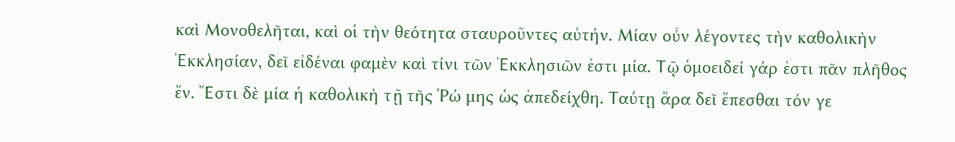καὶ Μονοθελῆται, καὶ οἱ τὴν θεότητα σταυροῦντες αὐτήν. Μίαν οὖν λέγοντες τὴν καθολικὴν Ἐκκλησίαν, δεῖ εἰδέναι φαμὲν καὶ τίνι τῶν Ἐκκλησιῶν ἐστι μία. Τῷ ὁμοειδεί γάρ ἐστι πᾶν πλῆθος ἔν. Ἔστι δὲ μία ἡ καθολικὴ τῇ τῆς Ῥώ μης ὡς ἀπεδείχθη. Ταύτῃ ἄρα δεῖ ἔπεσθαι τόν γε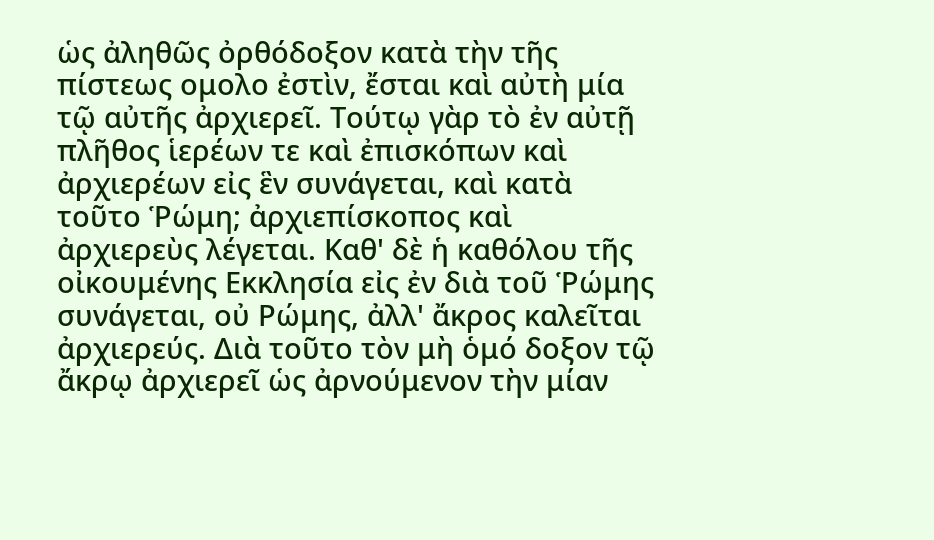ὡς ἀληθῶς ὀρθόδοξον κατὰ τὴν τῆς πίστεως ομολο ἐστὶν, ἔσται καὶ αὐτὴ μία τῷ αὐτῆς ἀρχιερεῖ. Τούτῳ γὰρ τὸ ἐν αὐτῇ πλῆθος ἱερέων τε καὶ ἐπισκόπων καὶ ἀρχιερέων εἰς ἓν συνάγεται, καὶ κατὰ τοῦτο Ῥώμη; ἀρχιεπίσκοπος καὶ ἀρχιερεὺς λέγεται. Καθ' δὲ ἡ καθόλου τῆς οἰκουμένης Εκκλησία εἰς ἐν διὰ τοῦ Ῥώμης συνάγεται, οὐ Ρώμης, ἀλλ' ἄκρος καλεῖται ἀρχιερεύς. Διὰ τοῦτο τὸν μὴ ὁμό δοξον τῷ ἄκρῳ ἀρχιερεῖ ὡς ἀρνούμενον τὴν μίαν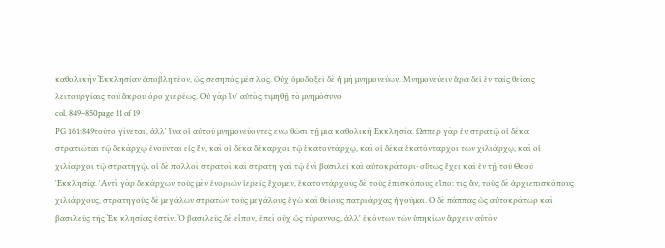καθολικὴν Ἐκκλησίαν ἀποβλητέον, ὡς σεσηπός μέσ λος. Οὐχ ὁμοδοξεῖ δὲ ἡ μὴ μνημονεύων. Μνημονεύειν ἄρα δεῖ ἐν ταῖς θείαις λειτουργίαις τοῦ ἄκρου όρο χιερέως. Οὐ γὰρ ἵν' αὐτὸς τιμηθῇ τὸ μνημόσυνο
col. 849–850page 11 of 19
PG 161:849τοῦτο γίνεται, ἀλλ᾽ ἵνα οἱ αὐτοῦ μνημονεύοντες ενω θῶσι τῇ μια καθολική Εκκλησία. Ωσπερ γὰρ ἐν στρατῷ οἱ δέκα στρατιῶται τῷ δεκάρχῳ ἐνοῦνται εἰς ἕν, καὶ οἱ δέκα δέκαρχοι τῷ ἑκατοντάρχῳ, καὶ οἱ δέκα ἑκατόνταρχοι των χιλιάρχῳ, καὶ οἱ χιλίαρχοι τῷ στρατηγῷ, οἱ δὲ πολλοὶ στρατοὶ καὶ στρατη γαὶ τῷ ἑνὶ βασιλεῖ καὶ αὐτοκράτορι· οὕτως ἔχει καὶ ἐν τῇ τοῦ Θεοῦ ᾿Εκκλησίᾳ. 'Αντὶ γὰρ δεκάρχων τοὺς μὲν ἐνοριῶν ἱερεῖς ἔχομεν, ἑκατοντάρχους δὲ τοὺς ἐπισκόπους εἴπο: τις ἂν, τοὺς δὲ ἀρχιεπισκόπους χιλιάρχους, στρατηγοὺς δὲ μεγάλων στρατῶν τοὺς μεγάλους ἐγὼ καὶ θείους πατριάρχας ἡγοῦμαι. Ο δὲ πάππας ὡς αὐτοκράτωρ καὶ βασιλεὺς τῆς Ἐκ κλησίας ἐστίν. Ὁ βασιλεὺς δὲ εἶπον, ἐπεὶ οὐχ ὡς τύραννος, ἀλλ' ἐκόντων τῶν ὑπηκίων ἄρχειν αὐτὸν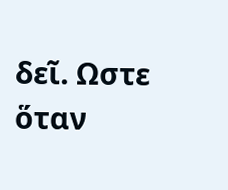δεῖ. Ωστε ὅταν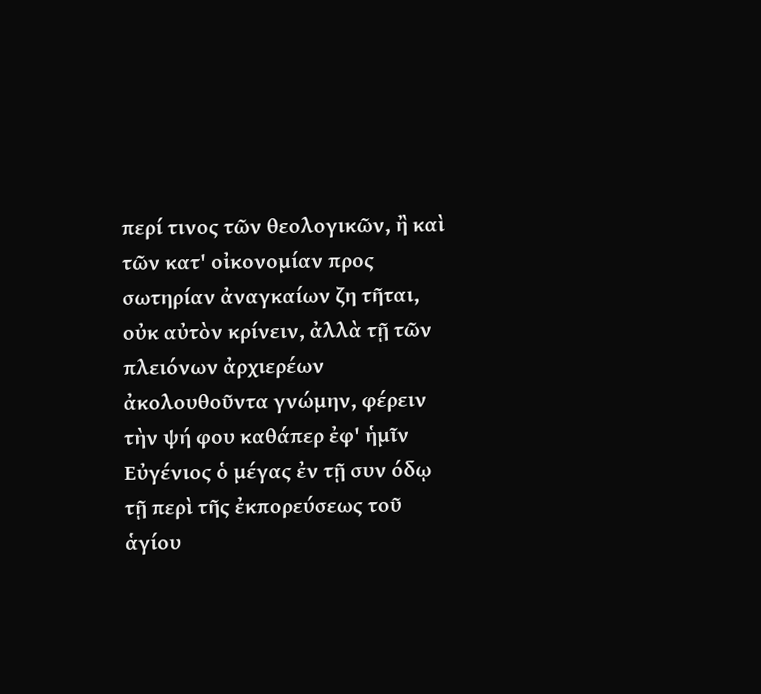περί τινος τῶν θεολογικῶν, ἢ καὶ τῶν κατ' οἰκονομίαν προς σωτηρίαν ἀναγκαίων ζη τῆται, οὐκ αὐτὸν κρίνειν, ἀλλὰ τῇ τῶν πλειόνων ἀρχιερέων ἀκολουθοῦντα γνώμην, φέρειν τὴν ψή φου καθάπερ ἐφ' ἡμῖν Εὐγένιος ὁ μέγας ἐν τῇ συν όδῳ τῇ περὶ τῆς ἐκπορεύσεως τοῦ ἁγίου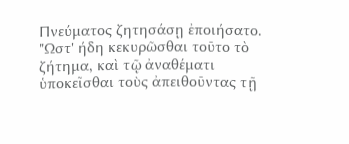Πνεύματος ζητησάσῃ ἐποιήσατο. "Ωστ' ήδη κεκυρῶσθαι τοῦτο τὸ ζήτημα, καὶ τῷ ἀναθέματι ὑποκεῖσθαι τοὺς ἀπειθοῦντας τῇ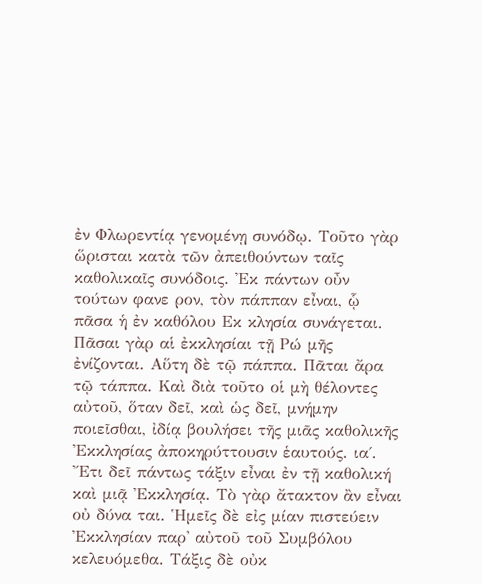ἐν Φλωρεντίᾳ γενομένῃ συνόδῳ. Τοῦτο γὰρ ὥρισται κατὰ τῶν ἀπειθούντων ταῖς καθολικαῖς συνόδοις. Ἐκ πάντων οὖν τούτων φανε ρον, τὸν πάππαν εἶναι, ᾧ πᾶσα ἡ ἐν καθόλου Εκ κλησία συνάγεται. Πᾶσαι γὰρ αἱ ἐκκλησίαι τῇ Ρώ μῆς ἐνίζονται. Αὕτη δὲ τῷ πάππα. Πᾶται ἄρα τῷ τάππα. Καὶ διὰ τοῦτο οἱ μὴ θέλοντες αὐτοῦ, ὅταν δεῖ, καὶ ὡς δεῖ, μνήμην ποιεῖσθαι, ἰδίᾳ βουλήσει τῆς μιᾶς καθολικῆς Ἐκκλησίας ἀποκηρύττουσιν ἑαυτούς. ια΄. Ἔτι δεῖ πάντως τάξιν εἶναι ἐν τῇ καθολική καὶ μιᾷ Ἐκκλησίᾳ. Τὸ γὰρ ἄτακτον ἂν εἶναι οὐ δύνα ται. Ἡμεῖς δὲ εἰς μίαν πιστεύειν Ἐκκλησίαν παρ' αὐτοῦ τοῦ Συμβόλου κελευόμεθα. Τάξις δὲ οὐκ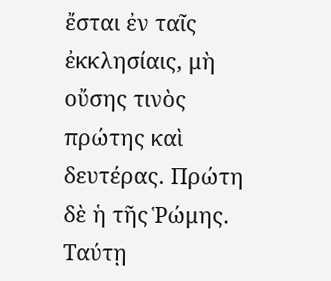ἔσται ἐν ταῖς ἐκκλησίαις, μὴ οὔσης τινὸς πρώτης καὶ δευτέρας. Πρώτη δὲ ἡ τῆς Ῥώμης. Ταύτῃ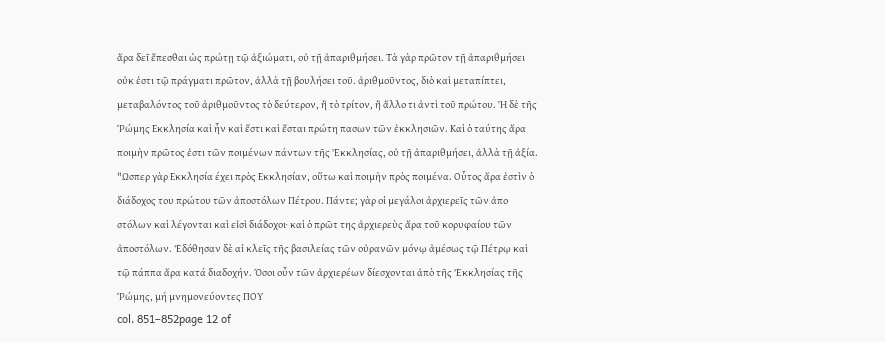ἄρα δεῖ ἔπεσθαι ὡς πρώτῃ τῷ ἀξιώματι, οὐ τῇ ἀπαριθμήσει. Τὰ γὰρ πρῶτον τῇ ἀπαριθμήσει οὐκ ἐστι τῷ πράγματι πρῶτον, ἀλλὰ τῇ βουλήσει τοῦ. ἀριθμοῦντος, διὸ καὶ μεταπίπτει, μεταβαλόντος τοῦ ἀριθμοῦντος τὸ δεύτερον, ἢ τὸ τρίτον, ἢ ἄλλο τι ἀντὶ τοῦ πρώτου. Ἡ δὲ τῆς Ῥώμης Εκκλησία καὶ ἦν καὶ ἔστι καὶ ἔσται πρώτη πασων τῶν ἐκκλησιῶν. Καὶ ὁ ταύτης ἄρα ποιμὴν πρῶτος ἐστι τῶν ποιμένων πάντων τῆς Ἐκκλησίας, οὐ τῇ ἀπαριθμήσει, ἀλλὰ τῇ ἀξία. "Ωσπερ γὰρ Εκκλησία έχει πρὸς Εκκλησίαν, οὕτω καὶ ποιμὴν πρὸς ποιμένα. Οὗτος ἄρα ἐστὶν ὁ διάδοχος του πρώτου τῶν ἀποστόλων Πέτρου. Πάντε; γὰρ οἱ μεγάλοι ἀρχιερεῖς τῶν ἀπο στόλων καὶ λέγονται καὶ εἰσὶ διάδοχοι· καὶ ὁ πρῶτ της ἀρχιερεὺς ἄρα τοῦ κορυφαίου τῶν ἀποστόλων. Ἐδόθησαν δὲ αἱ κλεῖς τῆς βασιλείας τῶν οὐρανῶν μόνῳ ἀμέσως τῷ Πέτρῳ καὶ τῷ πάππα ἄρα κατά διαδοχήν. Όσοι οὖν τῶν ἀρχιερέων δίεσχονται ἀπὸ τῆς Ἐκκλησίας τῆς Ῥώμης, μή μνημονεύοντες ΠΟΥ
col. 851–852page 12 of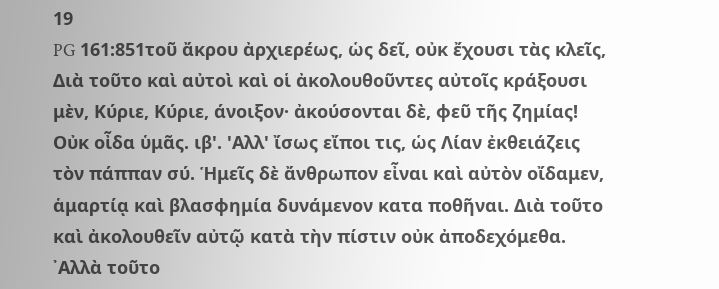19
PG 161:851τοῦ ἄκρου ἀρχιερέως, ὡς δεῖ, οὐκ ἔχουσι τὰς κλεῖς, Διὰ τοῦτο καὶ αὐτοὶ καὶ οἱ ἀκολουθοῦντες αὐτοῖς κράξουσι μὲν, Κύριε, Κύριε, άνοιξον· ἀκούσονται δὲ, φεῦ τῆς ζημίας! Οὐκ οἶδα ὑμᾶς. ιβ'. 'Αλλ' ἴσως εἴποι τις, ὡς Λίαν ἐκθειάζεις τὸν πάππαν σύ. Ἡμεῖς δὲ ἄνθρωπον εἶναι καὶ αὐτὸν οἴδαμεν, ἁμαρτίᾳ καὶ βλασφημία δυνάμενον κατα ποθῆναι. Διὰ τοῦτο καὶ ἀκολουθεῖν αὐτῷ κατὰ τὴν πίστιν οὐκ ἀποδεχόμεθα. ᾿Αλλὰ τοῦτο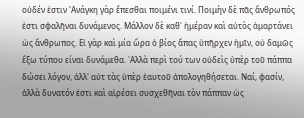οὐδέν ἐστιν 'Ανάγκη γὰρ ἔπεσθαι ποιμένι τινί. Ποιμὴν δὲ πᾶς ἄνθρωπός ἐστι σφαλῆναι δυνάμενος. Μάλλον δὲ καθ' ἡμέραν καὶ αὐτὸς ἁμαρτάνει ὡς ἄνθρωπος. Εἰ γὰρ καὶ μία ὥρα ὁ βίος ἅπας ὑπῆρχεν ἡμῖν, οὐ δαμῶς ἔξω τύπου είναι δυνάμεθα. ᾿Αλλὰ περὶ τού των οὐδεὶς ὑπὲρ τοῦ πάππα δώσει λόγον, ἀλλ' αὐτ τὰς ὑπὲρ ἑαυτοῦ ἀπολογηθήσεται. Ναί, φασίν, ἀλλὰ δυνατόν ἐστι καὶ αἱρέσει συσχεθῆναι τὸν πάππαν ὡς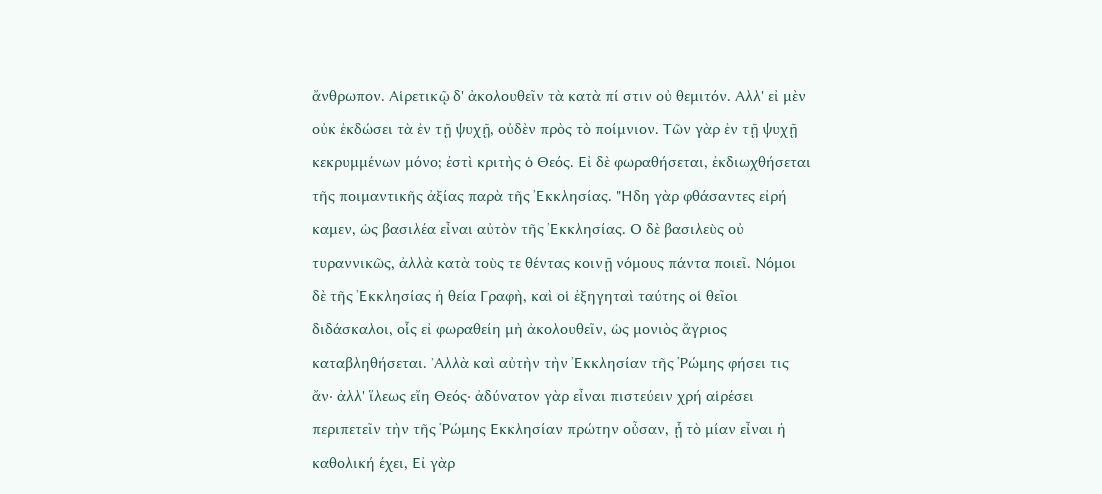ἄνθρωπον. Αἱρετικῷ δ' ἀκολουθεῖν τὰ κατὰ πί στιν οὐ θεμιτόν. Αλλ' εἰ μὲν οὐκ ἐκδώσει τὰ ἐν τῇ ψυχῇ, οὐδὲν πρὸς τὸ ποίμνιον. Τῶν γὰρ ἐν τῇ ψυχῇ κεκρυμμένων μόνο; ἐστὶ κριτὴς ὁ Θεός. Εἰ δὲ φωραθήσεται, ἐκδιωχθήσεται τῆς ποιμαντικῆς ἀξίας παρὰ τῆς Ἐκκλησίας. "Ηδη γὰρ φθάσαντες εἰρή καμεν, ὡς βασιλέα εἶναι αὐτὸν τῆς Ἐκκλησίας. Ο δὲ βασιλεὺς οὐ τυραννικῶς, ἀλλὰ κατὰ τοὺς τε θέντας κοινῇ νόμους πάντα ποιεῖ. Νόμοι δὲ τῆς Ἐκκλησίας ἡ θεία Γραφὴ, καὶ οἱ ἐξηγηταὶ ταύτης οἱ θεῖοι διδάσκαλοι, οἷς εἰ φωραθείη μὴ ἀκολουθεῖν, ὡς μονιὸς ἄγριος καταβληθήσεται. ᾿Αλλὰ καὶ αὐτὴν τὴν Ἐκκλησίαν τῆς Ῥώμης φήσει τις ἄν· ἀλλ' ἵλεως εἴη Θεός· ἀδύνατον γὰρ εἶναι πιστεύειν χρή αἱρέσει περιπετεῖν τὴν τῆς Ῥώμης Εκκλησίαν πρώτην οὖσαν, ᾗ τὸ μίαν εἶναι ἡ καθολική έχει, Εἰ γὰρ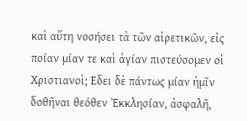καὶ αὕτη νοσήσει τὰ τῶν αἱρετικῶν, εἰς ποίαν μίαν τε καὶ ἁγίαν πιστεύσομεν οἱ Χριστιανοὶ; Εδει δὲ πάντως μίαν ἡμῖν δοθῆναι θεόθεν Ἐκκλησίαν, ἀσφαλῆ,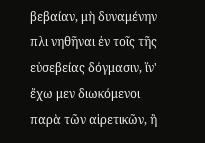βεβαίαν, μὴ δυναμένην πλι νηθῆναι ἐν τοῖς τῆς εὐσεβείας δόγμασιν, ἵν' ἔχω μεν διωκόμενοι παρὰ τῶν αἱρετικῶν, ἢ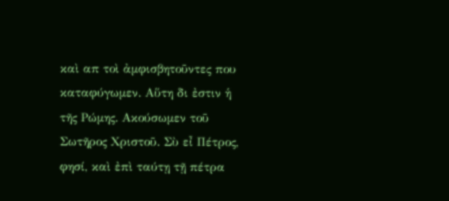καὶ απ τοὶ ἀμφισβητοῦντες που καταφύγωμεν. Αὕτη δι ἐστιν ἡ τῆς Ρώμης. Ακούσωμεν τοῦ Σωτῆρος Χριστοῦ. Σὺ εἶ Πέτρος, φησί, καὶ ἐπὶ ταύτῃ τῇ πέτρα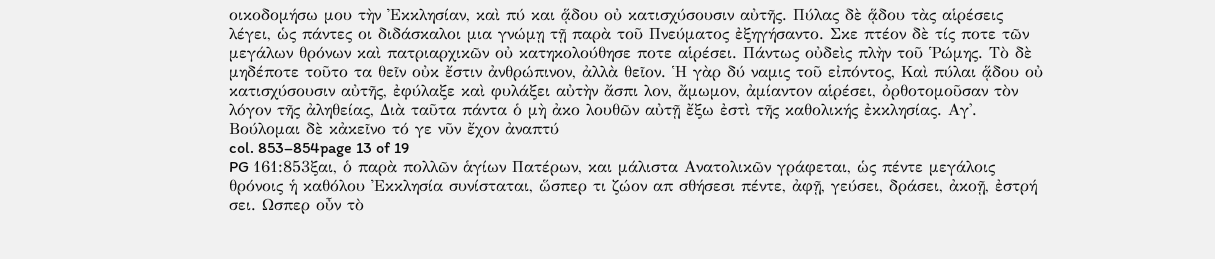οικοδομήσω μου τὴν Ἐκκλησίαν, καὶ πύ και ᾅδου οὐ κατισχύσουσιν αὐτῆς. Πύλας δὲ ᾅδου τὰς αἱρέσεις λέγει, ὡς πάντες οι διδάσκαλοι μια γνώμῃ τῇ παρὰ τοῦ Πνεύματος ἐξηγήσαντο. Σκε πτέον δὲ τίς ποτε τῶν μεγάλων θρόνων καὶ πατριαρχικῶν οὐ κατηκολούθησε ποτε αἱρέσει. Πάντως οὐδεὶς πλὴν τοῦ Ῥώμης. Τὸ δὲ μηδέποτε τοῦτο τα θεῖν οὐκ ἔστιν ἀνθρώπινον, ἀλλὰ θεῖον. Ἡ γὰρ δύ ναμις τοῦ εἰπόντος, Καὶ πύλαι ᾅδου οὐ κατισχύσουσιν αὐτῆς, ἐφύλαξε καὶ φυλάξει αὐτὴν ἄσπι λον, ἄμωμον, ἀμίαντον αἱρέσει, ὀρθοτομοῦσαν τὸν λόγον τῆς ἀληθείας, Διὰ ταῦτα πάντα ὁ μὴ ἀκο λουθῶν αὐτῇ ἔξω ἐστὶ τῆς καθολικής ἐκκλησίας. Αγ'. Βούλομαι δὲ κἀκεῖνο τό γε νῦν ἔχον ἀναπτύ
col. 853–854page 13 of 19
PG 161:853ξαι, ὁ παρὰ πολλῶν ἁγίων Πατέρων, και μάλιστα Ανατολικῶν γράφεται, ὡς πέντε μεγάλοις θρόνοις ἡ καθόλου Ἐκκλησία συνίσταται, ὥσπερ τι ζώον απ σθήσεσι πέντε, ἀφῇ, γεύσει, δράσει, ἀκοῇ, ἐστρή σει. Ωσπερ οὖν τὸ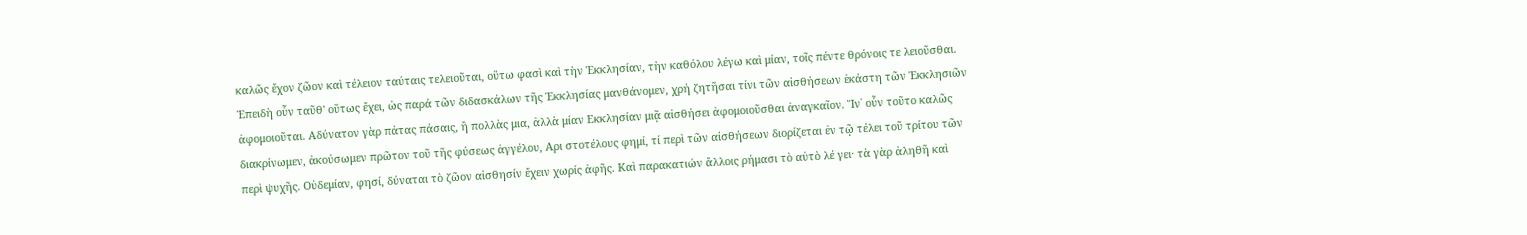καλῶς ἔχον ζῶον καὶ τέλειον ταύταις τελειοῦται, οὕτω φασὶ καὶ τὴν Ἐκκλησίαν, τὴν καθόλου λέγω καὶ μίαν, τοῖς πέντε θρόνοις τε λειοῦσθαι. Ἐπειδὴ οὖν ταῦθ' οὕτως ἔχει, ὡς παρά τῶν διδασκάλων τῆς Ἐκκλησίας μανθάνομεν, χρή ζητῆσαι τίνι τῶν αἰσθήσεων ἑκάστη τῶν Ἐκκλησιῶν ἀφομοιοῦται. Αδύνατον γὰρ πάτας πάσαις, ἢ πολλὰς μια, ἀλλὰ μίαν Εκκλησίαν μιᾷ αἰσθήσει ἀφομοιοῦσθαι ἀναγκαῖον. Ἵν᾽ οὖν τοῦτο καλῶς διακρίνωμεν, ἀκούσωμεν πρῶτον τοῦ τῆς φύσεως ἀγγέλου, Αρι στοτέλους φημί, τί περὶ τῶν αἰσθήσεων διορίζεται ἐν τῷ τέλει τοῦ τρίτου τῶν περὶ ψυχῆς. Οὐδεμίαν, φησί, δύναται τὸ ζῶον αἰσθησίν ἔχειν χωρίς ἀφῆς. Καὶ παρακατιών ἄλλοις ρήμασι τὸ αὐτὸ λέ γει· τὰ γὰρ ἀληθῆ καὶ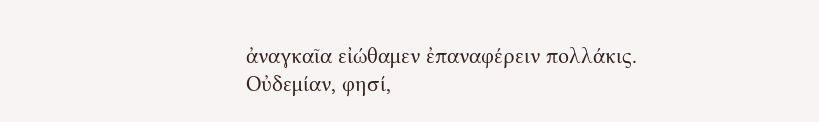ἀναγκαῖα εἰώθαμεν ἐπαναφέρειν πολλάκις. Οὐδεμίαν, φησί,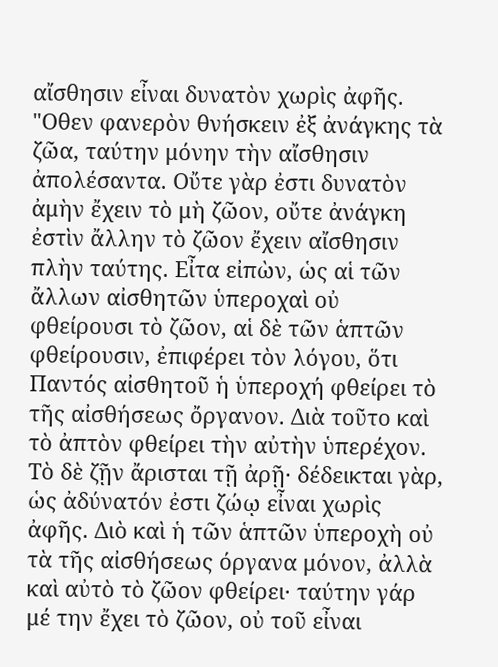αἴσθησιν εἶναι δυνατὸν χωρὶς ἀφῆς. "Οθεν φανερὸν θνήσκειν ἐξ ἀνάγκης τὰ ζῶα, ταύτην μόνην τὴν αἴσθησιν ἀπολέσαντα. Οὔτε γὰρ ἐστι δυνατὸν ἀμὴν ἔχειν τὸ μὴ ζῶον, οὔτε ἀνάγκη ἐστὶν ἄλλην τὸ ζῶον ἔχειν αἴσθησιν πλὴν ταύτης. Εἶτα εἰπὼν, ὡς αἱ τῶν ἄλλων αἰσθητῶν ὑπεροχαὶ οὐ φθείρουσι τὸ ζῶον, αἱ δὲ τῶν ἁπτῶν φθείρουσιν, ἐπιφέρει τὸν λόγου, ὅτι Παντός αἰσθητοῦ ἡ ὑπεροχή φθείρει τὸ τῆς αἰσθήσεως ὄργανον. Διὰ τοῦτο καὶ τὸ ἀπτὸν φθείρει τὴν αὐτὴν ὑπερέχον. Τὸ δὲ ζῇν ἄρισται τῇ ἀρῇ· δέδεικται γὰρ, ὡς ἀδύνατόν ἐστι ζώῳ εἶναι χωρὶς ἀφῆς. Διὸ καὶ ἡ τῶν ἁπτῶν ὑπεροχὴ οὐ τὰ τῆς αἰσθήσεως όργανα μόνον, ἀλλὰ καὶ αὐτὸ τὸ ζῶον φθείρει· ταύτην γάρ μέ την ἔχει τὸ ζῶον, οὐ τοῦ εἶναι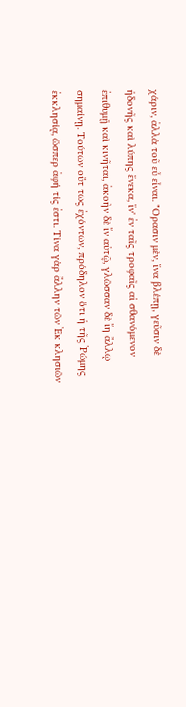χάριν, ἀλλὰ τοῦ εὖ εἶναι. "Ορασιν μὲν, ἵνα βλέπῃ, γεῦσιν δὲ ἡδονῆς καὶ λύπης ἕνεκα, ἵν' ἐν ταῖς τροφαῖς αἰ σθανόμενον ἐπιθυμῇ καὶ κινῆται, ἀκοὴν δὲ ἴν αὐτῷ, γλῶσσαν δὲ ἴη ἄλλῳ σημαίνῃ. Τούτων οὔτ τως ἐχόντων, πρόδηλον ὅτι ἡ τῆς Ῥώμης ἐκκλησίᾳ, ὥσπερ ἀφή τίς ἐστι. Τίνα γὰρ ἄλλην τῶν Ἐκ κλησιῶν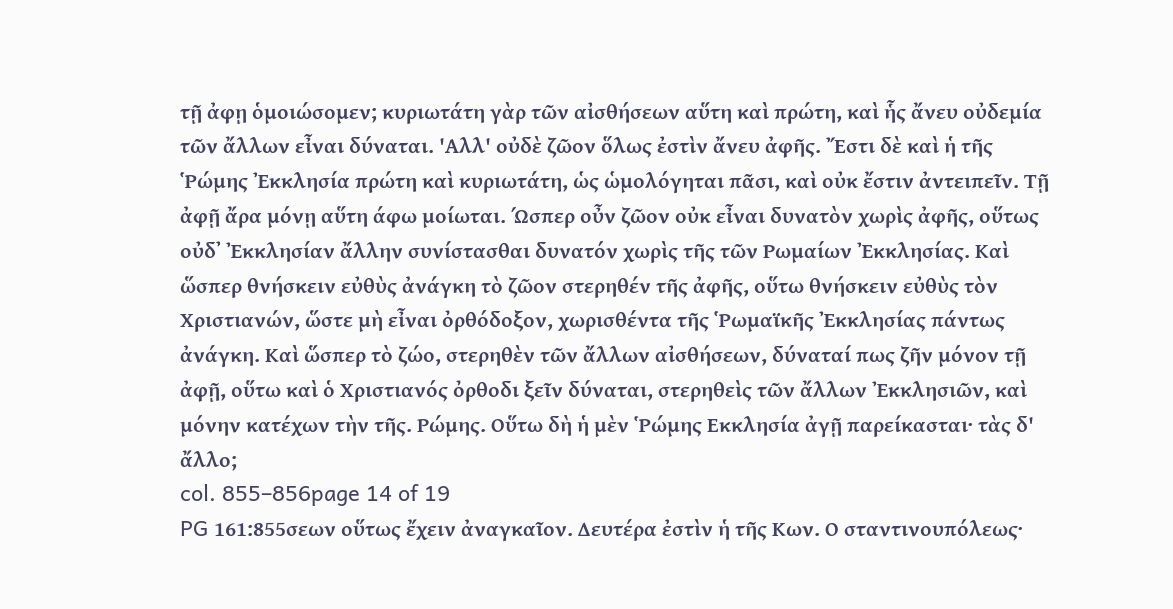τῇ ἀφῃ ὁμοιώσομεν; κυριωτάτη γὰρ τῶν αἰσθήσεων αὕτη καὶ πρώτη, καὶ ἧς ἄνευ οὐδεμία τῶν ἄλλων εἶναι δύναται. 'Αλλ' οὐδὲ ζῶον ὅλως ἐστὶν ἄνευ ἀφῆς. Ἔστι δὲ καὶ ἡ τῆς Ῥώμης Ἐκκλησία πρώτη καὶ κυριωτάτη, ὡς ὡμολόγηται πᾶσι, καὶ οὐκ ἔστιν ἀντειπεῖν. Τῇ ἀφῇ ἄρα μόνῃ αὕτη άφω μοίωται. Ώσπερ οὖν ζῶον οὐκ εἶναι δυνατὸν χωρὶς ἀφῆς, οὕτως οὐδ᾽ Ἐκκλησίαν ἄλλην συνίστασθαι δυνατόν χωρὶς τῆς τῶν Ρωμαίων Ἐκκλησίας. Καὶ ὥσπερ θνήσκειν εὐθὺς ἀνάγκη τὸ ζῶον στερηθέν τῆς ἀφῆς, οὕτω θνήσκειν εὐθὺς τὸν Χριστιανών, ὥστε μὴ εἶναι ὀρθόδοξον, χωρισθέντα τῆς Ῥωμαϊκῆς Ἐκκλησίας πάντως ἀνάγκη. Καὶ ὥσπερ τὸ ζώο, στερηθὲν τῶν ἄλλων αἰσθήσεων, δύναταί πως ζῆν μόνον τῇ ἀφῇ, οὕτω καὶ ὁ Χριστιανός ὀρθοδι ξεῖν δύναται, στερηθεὶς τῶν ἄλλων Ἐκκλησιῶν, καὶ μόνην κατέχων τὴν τῆς. Ρώμης. Οὕτω δὴ ἡ μὲν Ῥώμης Εκκλησία ἀγῇ παρείκασται· τὰς δ' ἄλλο;
col. 855–856page 14 of 19
PG 161:855σεων οὕτως ἔχειν ἀναγκαῖον. Δευτέρα ἐστὶν ἡ τῆς Κων. Ο σταντινουπόλεως·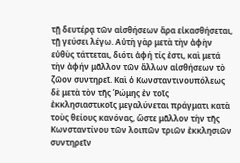τῇ δευτέρᾳ τῶν αἰσθήσεων ἄρα εἰκασθήσεται, τῇ γεύσει λέγω. Αὐτὴ γὰρ μετὰ τὴν ἀφὴν εὐθὺς τάττεται, διότι ἀφή τίς ἐστι, καὶ μετά τὴν ἀφήν μᾶλλον τῶν ἄλλων αἰσθήσεων τὸ ζῶον συντηρεῖ. Καὶ ὁ Κωνσταντινουπόλεως δὲ μετὰ τὸν τῆς Ῥώμης ἐν τοῖς ἐκκλησιαστικοῖς μεγαλύνεται πράγματι κατὰ τοὺς θείους κανόνας, ὥστε μᾶλλον τὴν τῆς Κωνσταντίνου τῶν λοιπῶν τριῶν ἐκκλησιῶν συντηρεῖν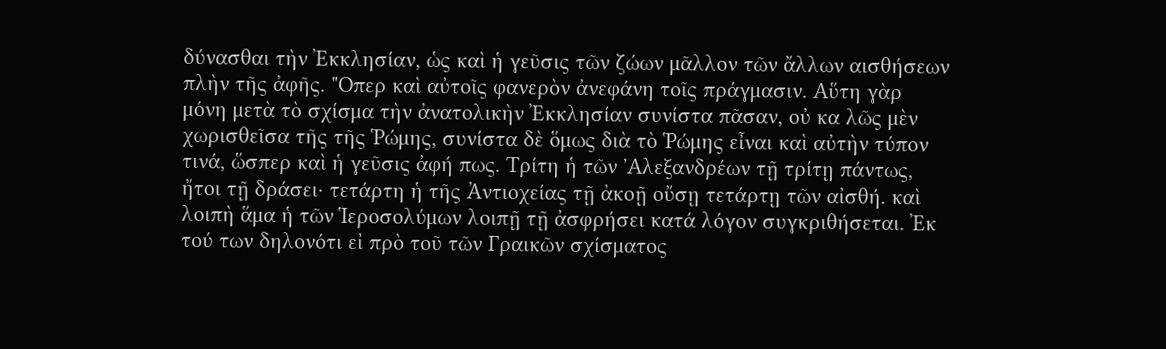δύνασθαι τὴν Ἐκκλησίαν, ὡς καὶ ἡ γεῦσις τῶν ζώων μᾶλλον τῶν ἄλλων αισθήσεων πλὴν τῆς ἀφῆς. "Οπερ καὶ αὐτοῖς φανερὸν ἀνεφάνη τοῖς πράγμασιν. Αὕτη γὰρ μόνη μετὰ τὸ σχίσμα τὴν ἀνατολικὴν Ἐκκλησίαν συνίστα πᾶσαν, οὐ κα λῶς μὲν χωρισθεῖσα τῆς τῆς Ῥώμης, συνίστα δὲ ὅμως διὰ τὸ Ῥώμης εἶναι καὶ αὐτὴν τύπον τινά, ὥσπερ καὶ ἡ γεῦσις ἀφή πως. Τρίτη ἡ τῶν ᾿Αλεξανδρέων τῇ τρίτῃ πάντως, ἤτοι τῇ δράσει· τετάρτη ἡ τῆς Ἀντιοχείας τῇ ἀκοῇ οὔσῃ τετάρτῃ τῶν αἰσθή. καὶ λοιπὴ ἅμα ἡ τῶν Ἱεροσολύμων λοιπῇ τῇ ἀσφρήσει κατά λόγον συγκριθήσεται. Ἐκ τού των δηλονότι εἰ πρὸ τοῦ τῶν Γραικῶν σχίσματος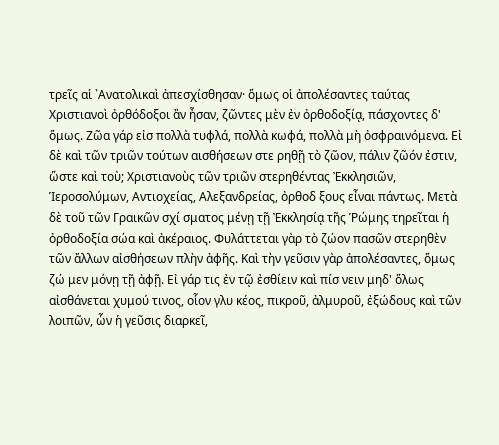τρεῖς αἱ ᾿Ανατολικαὶ ἀπεσχίσθησαν· ὅμως οἱ ἀπολέσαντες ταύτας Χριστιανοὶ ὀρθόδοξοι ἂν ἦσαν, ζῶντες μὲν ἐν ὀρθοδοξίᾳ, πάσχοντες δ' ὅμως. Ζῶα γάρ εἰσ πολλὰ τυφλά, πολλὰ κωφά, πολλὰ μὴ ὀσφραινόμενα. Εἰ δὲ καὶ τῶν τριῶν τούτων αισθήσεων στε ρηθῇ τὸ ζῶον, πάλιν ζῶόν ἐστιν, ὥστε καὶ τοὺ; Χριστιανοὺς τῶν τριῶν στερηθέντας Ἐκκλησιῶν, Ἱεροσολύμων, Αντιοχείας, Αλεξανδρείας, ὀρθοδ ξους εἶναι πάντως. Μετὰ δὲ τοῦ τῶν Γραικῶν σχί σματος μένῃ τῇ Ἐκκλησίᾳ τῆς Ῥώμης τηρεῖται ἡ ὀρθοδοξία σώα καὶ ἀκέραιος. Φυλάττεται γὰρ τὸ ζώον πασῶν στερηθὲν τῶν ἄλλων αἰσθήσεων πλὴν ἀφῆς. Καὶ τὴν γεῦσιν γὰρ ἀπολέσαντες, ὅμως ζώ μεν μόνῃ τῇ ἀφῇ. Εἰ γάρ τις ἐν τῷ ἐσθίειν καὶ πίσ νειν μηδ' ὅλως αἰσθάνεται χυμού τινος, οἷον γλυ κέος, πικροῦ, ἀλμυροῦ, ἐξώδους καὶ τῶν λοιπῶν, ὧν ἡ γεῦσις διαρκεῖ,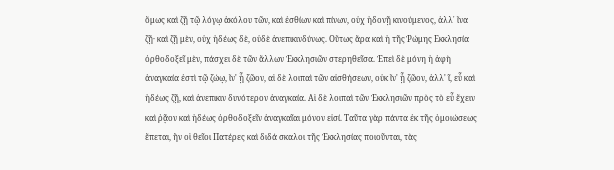ὅμως καὶ ζῇ τῷ λόγῳ ἀκόλου τῶν, καὶ ἐσθίων καὶ πίνων, οὐχ ἡδονῇ κινούμενος, ἀλλ᾽ ἵνα ζῇ· καὶ ζῇ μὲν, οὐχ ἡδέως δὲ, οὐδὲ ἀνεπικινδύνως. Οὕτως ἄρα καὶ ἡ τῆς Ῥώμης Εκκλησία ὀρθοδοξεῖ μὲν, πάσχει δὲ τῶν ἄλλων Ἐκκλησιῶν στερηθεῖσα. Ἐπεὶ δὲ μόνη ἡ ἀφὴ ἀναγκαία ἐστὶ τῷ ζώῳ, ἵν' ᾗ ζῶον, αἱ δὲ λοιπαὶ τῶν αἰσθήσεων, οὐκ ἵν' ᾗ ζῶον, ἀλλ' ῖ, εὗ καὶ ἡδέως ζῇ, καὶ ἀνεπικιν δυνότερον ἀναγκαία. Αἱ δὲ λοιπαὶ τῶν Ἐκκλησιῶν πρὸς τὸ εὖ ἔχειν καὶ ῥᾷον καὶ ἡδέως ὀρθοδοξεῖν ἀναγκαῖαι μόνον εἰσί. Ταῦτα γὰρ πάντα ἐκ τῆς ὁμοιώσεως ἕπεται, ἣν οἱ θεῖοι Πατέρες καὶ διδά σκαλοι τῆς Ἐκκλησίας ποιοῦνται, τὰς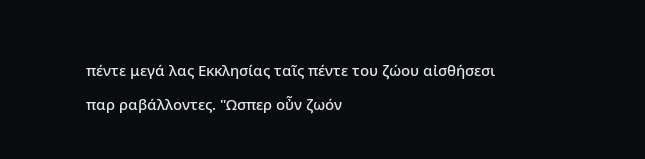πέντε μεγά λας Εκκλησίας ταῖς πέντε του ζώου αἰσθήσεσι παρ ραβάλλοντες. "Ωσπερ οὖν ζωόν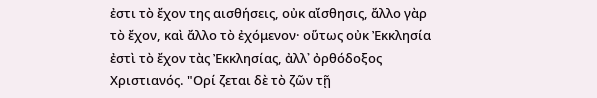ἐστι τὸ ἔχον της αισθήσεις, οὐκ αἴσθησις, ἄλλο γὰρ τὸ ἔχον, καὶ ἄλλο τὸ ἐχόμενον· οὕτως οὐκ Ἐκκλησία ἐστὶ τὸ ἔχον τὰς Ἐκκλησίας, ἀλλ᾽ ὀρθόδοξος Χριστιανός. "Ορί ζεται δὲ τὸ ζῶν τῇ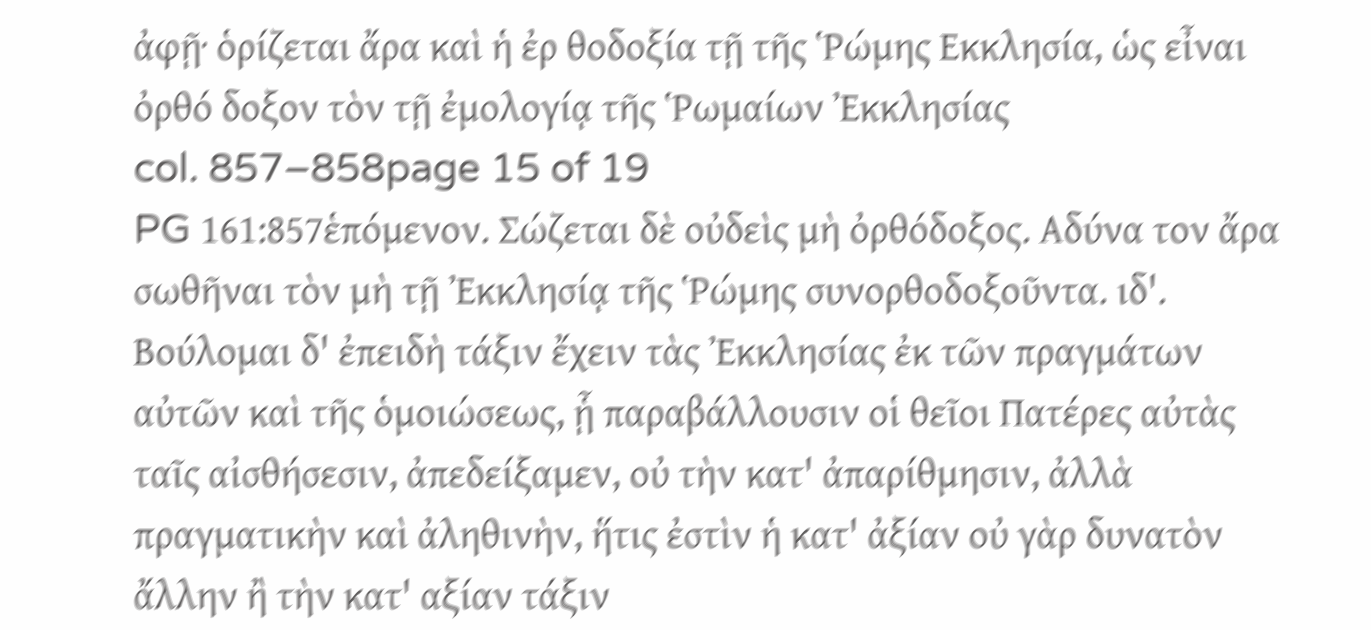ἀφῇ· ὁρίζεται ἄρα καὶ ἡ ἐρ θοδοξία τῇ τῆς Ῥώμης Εκκλησία, ὡς εἶναι ὀρθό δοξον τὸν τῇ ἐμολογίᾳ τῆς Ῥωμαίων Ἐκκλησίας
col. 857–858page 15 of 19
PG 161:857ἑπόμενον. Σώζεται δὲ οὐδεὶς μὴ ὀρθόδοξος. Αδύνα τον ἄρα σωθῆναι τὸν μὴ τῇ Ἐκκλησίᾳ τῆς Ῥώμης συνορθοδοξοῦντα. ιδ'. Βούλομαι δ' ἐπειδὴ τάξιν ἔχειν τὰς Ἐκκλησίας ἐκ τῶν πραγμάτων αὐτῶν καὶ τῆς ὁμοιώσεως, ᾗ παραβάλλουσιν οἱ θεῖοι Πατέρες αὐτὰς ταῖς αἰσθήσεσιν, ἀπεδείξαμεν, οὐ τὴν κατ' ἀπαρίθμησιν, ἀλλὰ πραγματικὴν καὶ ἀληθινὴν, ἥτις ἐστὶν ἡ κατ' ἀξίαν οὐ γὰρ δυνατὸν ἄλλην ἢ τὴν κατ' αξίαν τάξιν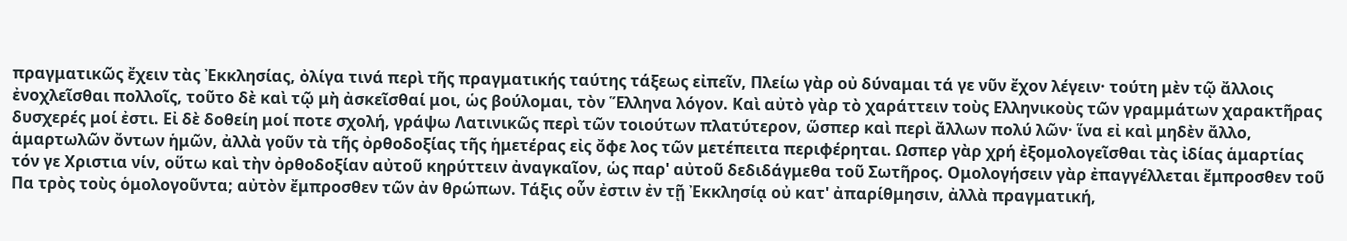πραγματικῶς ἔχειν τὰς Ἐκκλησίας, ὀλίγα τινά περὶ τῆς πραγματικής ταύτης τάξεως εἰπεῖν, Πλείω γὰρ οὐ δύναμαι τά γε νῦν ἔχον λέγειν· τούτη μὲν τῷ ἄλλοις ἐνοχλεῖσθαι πολλοῖς, τοῦτο δὲ καὶ τῷ μὴ ἀσκεῖσθαί μοι, ὡς βούλομαι, τὸν Ἕλληνα λόγον. Καὶ αὐτὸ γὰρ τὸ χαράττειν τοὺς Ελληνικοὺς τῶν γραμμάτων χαρακτῆρας δυσχερές μοί ἐστι. Εἰ δὲ δοθείη μοί ποτε σχολή, γράψω Λατινικῶς περὶ τῶν τοιούτων πλατύτερον, ὥσπερ καὶ περὶ ἄλλων πολύ λῶν· ἵνα εἰ καὶ μηδὲν ἄλλο, ἁμαρτωλῶν ὄντων ἡμῶν, ἀλλὰ γοῦν τὰ τῆς ὀρθοδοξίας τῆς ἡμετέρας εἰς ὄφε λος τῶν μετέπειτα περιφέρηται. Ωσπερ γὰρ χρή ἐξομολογεῖσθαι τὰς ἰδίας ἁμαρτίας τόν γε Χριστια νίν, οὕτω καὶ τὴν ὀρθοδοξίαν αὐτοῦ κηρύττειν ἀναγκαῖον, ὡς παρ' αὐτοῦ δεδιδάγμεθα τοῦ Σωτῆρος. Ομολογήσειν γὰρ ἐπαγγέλλεται ἔμπροσθεν τοῦ Πα τρὸς τοὺς ὁμολογοῦντα; αὐτὸν ἔμπροσθεν τῶν ἀν θρώπων. Τάξις οὖν ἐστιν ἐν τῇ Ἐκκλησίᾳ οὐ κατ' ἀπαρίθμησιν, ἀλλὰ πραγματική,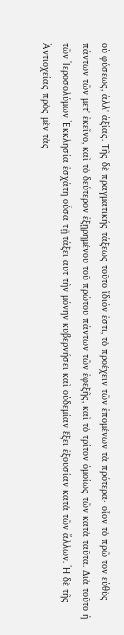οὐ φύσεως, ἀλλ' ἀξίας. Τῆς δὲ πραγματικής τάξεως τοῦτο ἴδιόν ἐστι, τὸ προέχειν τῶν ἑπομένων τὰ πρότερα· οἷον τὸ πρῶ τον εὐθὺς πάντων τῶν μετ' ἐκεῖνο, καὶ τὸ δεύτερον ἐξῃρημένου τοῦ πρώτου πάντων τῶν ἐφεξῆς, καὶ τὸ τρίτον ὁμοίως τῶν κατὰ ταῦτα. Διὰ τοῦτο ἡ τῶν Ἱεροσολύμων Ἐκκλησία ἐσχάτη οὖσα τῇ τάξει αυτ τὴν μόνην κυβερνήσει καὶ οὐδεμίαν ἕξει ἐξουσίαν κατὰ τῶν ἄλλων. Ἡ δὲ τῆς Ἀντιοχείας πρὸς μὲν τὰς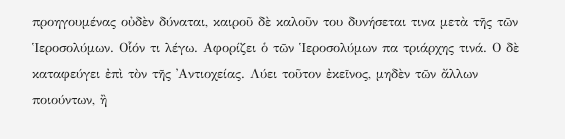προηγουμένας οὐδὲν δύναται, καιροῦ δὲ καλοῦν του δυνήσεται τινα μετὰ τῆς τῶν Ἱεροσολύμων. Οἷόν τι λέγω. Αφορίζει ὁ τῶν Ἱεροσολύμων πα τριάρχης τινά. Ο δὲ καταφεύγει ἐπὶ τὸν τῆς ᾿Αντιοχείας. Λύει τοῦτον ἐκεῖνος, μηδὲν τῶν ἄλλων ποιούντων, ἢ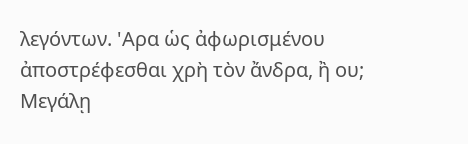λεγόντων. 'Αρα ὡς ἀφωρισμένου ἀποστρέφεσθαι χρὴ τὸν ἄνδρα, ἢ ου; Μεγάλῃ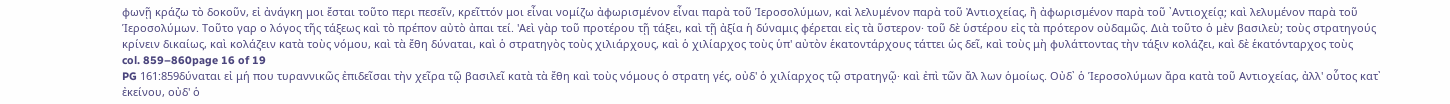φωνῇ κράζω τὸ δοκοῦν, εἰ ἀνάγκη μοι ἔσται τοῦτο περι πεσεῖν, κρεῖττόν μοι εἶναι νομίζω ἀφωρισμένον εἶναι παρὰ τοῦ Ἱεροσολύμων, καὶ λελυμένον παρὰ τοῦ Ἀντιοχείας, ἢ ἀφωρισμένον παρὰ τοῦ ᾿Αντιοχείᾳ; καὶ λελυμένον παρὰ τοῦ Ἱεροσολύμων. Τοῦτο γαρ ο λόγος τῆς τάξεως καὶ τὸ πρέπον αὐτὸ ἀπαι τεί. 'Αεὶ γὰρ τοῦ προτέρου τῇ τάξει, καὶ τῇ ἀξία ἡ δύναμις φέρεται εἰς τὰ ὕστερον· τοῦ δὲ ὑστέρου εἰς τὰ πρότερον οὐδαμῶς. Διὰ τοῦτο ὁ μὲν βασιλεὺ; τοὺς στρατηγούς κρίνειν δικαίως, καὶ κολάζειν κατὰ τοὺς νόμου, καὶ τὰ ἔθη δύναται, καὶ ὁ στρατηγὸς τοὺς χιλιάρχους, καὶ ὁ χιλίαρχος τοὺς ὑπ' αὐτὸν ἑκατοντάρχους τάττει ὡς δεῖ, καὶ τοὺς μὴ φυλάττοντας τὴν τάξιν κολάζει, καὶ δὲ ἑκατόνταρχος τοὺς
col. 859–860page 16 of 19
PG 161:859δύναται εἰ μή που τυραννικῶς ἐπιδεῖσαι τὴν χεῖρα τῷ βασιλεῖ κατὰ τὰ ἔθη καὶ τοὺς νόμους ὁ στρατη γές, οὐδ' ὁ χιλίαρχος τῷ στρατηγῷ· καὶ ἐπὶ τῶν ἄλ λων ὁμοίως. Οὐδ᾽ ὁ Ἱεροσολύμων ἄρα κατὰ τοῦ Αντιοχείας, ἀλλ' οὗτος κατ᾽ ἐκείνου, οὐδ' ὁ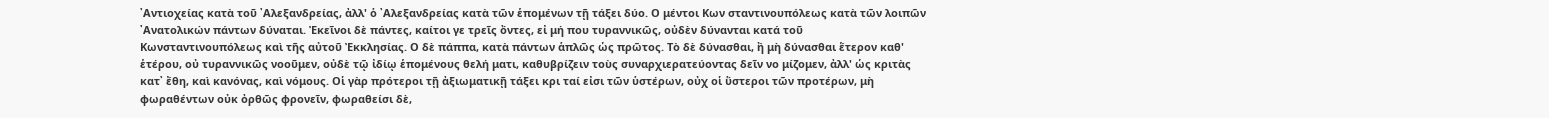᾿Αντιοχείας κατὰ τοῦ ᾿Αλεξανδρείας, ἀλλ' ὁ ᾿Αλεξανδρείας κατὰ τῶν ἑπομένων τῇ τάξει δύο. Ο μέντοι Κων σταντινουπόλεως κατὰ τῶν λοιπῶν ᾿Ανατολικών πάντων δύναται. Ἐκεῖνοι δὲ πάντες, καίτοι γε τρεῖς ὄντες, εἰ μή που τυραννικῶς, οὐδὲν δύνανται κατά τοῦ Κωνσταντινουπόλεως καὶ τῆς αὐτοῦ Ἐκκλησίας. Ο δὲ πάππα, κατὰ πάντων ἁπλῶς ὡς πρῶτος. Τὸ δὲ δύνασθαι, ἢ μὴ δύνασθαι ἕτερον καθ' ἑτέρου, οὐ τυραννικῶς νοοῦμεν, οὐδὲ τῷ ἰδίῳ ἑπομένους θελή ματι, καθυβρίζειν τοὺς συναρχιερατεύοντας δεῖν νο μίζομεν, ἀλλ' ὡς κριτὰς κατ᾽ ἔθη, καὶ κανόνας, καὶ νόμους. Οἱ γὰρ πρότεροι τῇ ἀξιωματικῇ τάξει κρι ταί εἰσι τῶν ὑστέρων, οὐχ οἱ ὕστεροι τῶν προτέρων, μὴ φωραθέντων οὐκ ὀρθῶς φρονεῖν, φωραθείσι δὲ,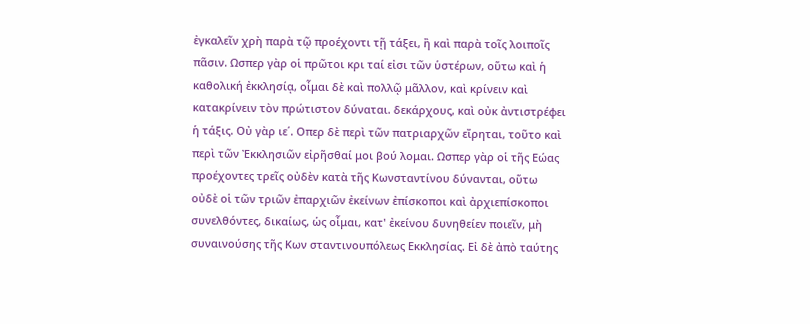ἐγκαλεῖν χρὴ παρὰ τῷ προέχοντι τῇ τάξει, ἢ καὶ παρὰ τοῖς λοιποῖς πᾶσιν. Ωσπερ γὰρ οἱ πρῶτοι κρι ταί εἰσι τῶν ὑστέρων, οὕτω καὶ ἡ καθολική ἐκκλησίᾳ, οἶμαι δὲ καὶ πολλῷ μᾶλλον, καὶ κρίνειν καὶ κατακρίνειν τὸν πρώτιστον δύναται. δεκάρχους, καὶ οὐκ ἀντιστρέφει ἡ τάξις. Οὐ γὰρ ιε΄. Οπερ δὲ περὶ τῶν πατριαρχῶν εἴρηται, τοῦτο καὶ περὶ τῶν Ἐκκλησιῶν εἰρῆσθαί μοι βού λομαι. Ωσπερ γὰρ οἱ τῆς Εώας προέχοντες τρεῖς οὐδὲν κατὰ τῆς Κωνσταντίνου δύνανται, οὕτω οὐδὲ οἱ τῶν τριῶν ἐπαρχιῶν ἐκείνων ἐπίσκοποι καὶ ἀρχιεπίσκοποι συνελθόντες, δικαίως, ὡς οἶμαι, κατ' ἐκείνου δυνηθείεν ποιεῖν, μὴ συναινούσης τῆς Κων σταντινουπόλεως Εκκλησίας. Εἰ δὲ ἀπὸ ταύτης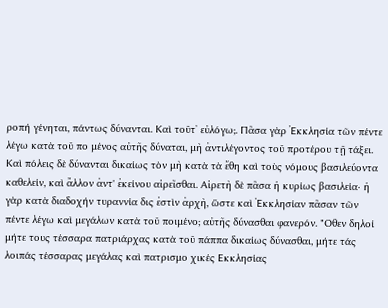ροπή γένηται, πάντως δύνανται. Καὶ τοῦτ᾽ εὐλόγω;. Πᾶσα γὰρ Ἐκκλησία τῶν πέντε λέγω κατὰ τοῦ πο μένος αὐτῆς δύναται, μὴ ἀντιλέγοντος τοῦ προτέρου τῇ τάξει. Καὶ πόλεις δὲ δύνανται δικαίως τὸν μὴ κατὰ τὰ ἔθη καὶ τοὺς νόμους βασιλεύοντα καθελείν, καὶ ἄλλον ἀντ' ἐκείνου αἱρεῖσθαι. Αἱρετὴ δὲ πᾶσα ἡ κυρίως βασιλεία· ἡ γὰρ κατὰ διαδοχήν τυραννία δις ἐστὶν ἀρχὴ, ὥστε καὶ Ἐκκλησίαν πᾶσαν τῶν πέντε λέγω καὶ μεγάλων κατὰ τοῦ ποιμένο; αὐτῆς δύνασθαι φανερόν. "Οθεν δηλοί μήτε τους τέσσαρα πατριάρχας κατὰ τοῦ πάππα δικαίως δύνασθαι, μήτε τάς λοιπάς τέσσαρας μεγάλας καὶ πατρισμο χικές Εκκλησίας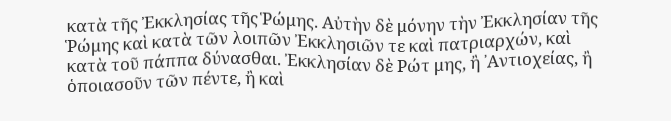κατὰ τῆς Ἐκκλησίας τῆς Ῥώμης. Αὐτὴν δὲ μόνην τὴν Ἐκκλησίαν τῆς Ῥώμης καὶ κατὰ τῶν λοιπῶν Ἐκκλησιῶν τε καὶ πατριαρχών, καὶ κατὰ τοῦ πάππα δύνασθαι. Ἐκκλησίαν δὲ Ρώτ μης, ἢ ᾿Αντιοχείας, ἢ ὁποιασοῦν τῶν πέντε, ἢ καὶ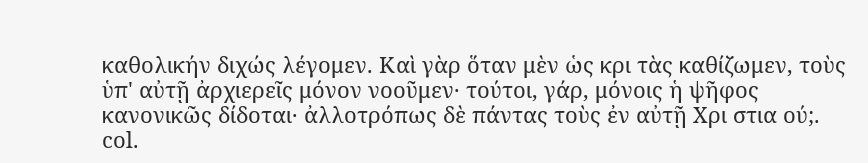καθολικήν διχώς λέγομεν. Καὶ γὰρ ὅταν μὲν ὡς κρι τὰς καθίζωμεν, τοὺς ὑπ' αὐτῇ ἀρχιερεῖς μόνον νοοῦμεν· τούτοι, γάρ, μόνοις ἡ ψῆφος κανονικῶς δίδοται· ἀλλοτρόπως δὲ πάντας τοὺς ἐν αὐτῇ Χρι στια ού;.
col.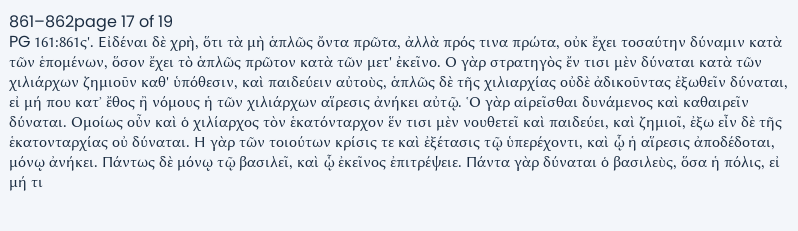861–862page 17 of 19
PG 161:861ς'. Εἰδέναι δὲ χρὴ, ὅτι τὰ μὴ ἁπλῶς ὄντα πρῶτα, ἀλλὰ πρός τινα πρώτα, οὐκ ἔχει τοσαύτην δύναμιν κατὰ τῶν ἑπομένων, ὅσον ἔχει τὸ ἁπλῶς πρῶτον κατὰ τῶν μετ' ἐκεῖνο. Ο γὰρ στρατηγὸς ἔν τισι μὲν δύναται κατὰ τῶν χιλιάρχων ζημιοῦν καθ' ὑπόθεσιν, καὶ παιδεύειν αὐτοὺς, ἁπλῶς δὲ τῆς χιλιαρχίας οὐδὲ ἀδικοῦντας ἐξωθεῖν δύναται, εἰ μή που κατ᾽ ἔθος ἢ νόμους ἡ τῶν χιλιάρχων αἵρεσις ἀνήκει αὐτῷ. ῾Ο γὰρ αἱρεῖσθαι δυνάμενος καὶ καθαιρεῖν δύναται. Ομοίως οὖν καὶ ὁ χιλίαρχος τὸν ἑκατόνταρχον ἕν τισι μὲν νουθετεῖ καὶ παιδεύει, καὶ ζημιοῖ, ἐξω εἶν δὲ τῆς ἑκατονταρχίας οὐ δύναται. Η γὰρ τῶν τοιούτων κρίσις τε καὶ ἐξέτασις τῷ ὑπερέχοντι, καὶ ᾧ ἡ αἵρεσις ἀποδέδοται, μόνῳ ἀνήκει. Πάντως δὲ μόνῳ τῷ βασιλεῖ, καὶ ᾧ ἐκεῖνος ἐπιτρέψειε. Πάντα γὰρ δύναται ὁ βασιλεὺς, ὅσα ἡ πόλις, εἰ μή τι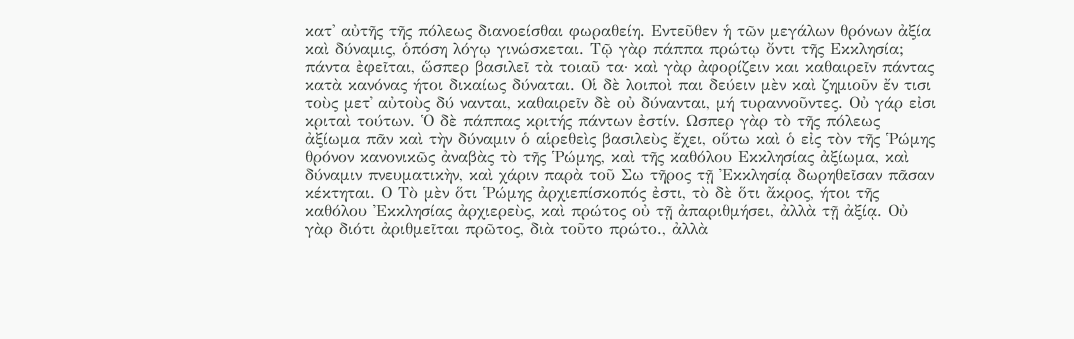κατ' αὐτῆς τῆς πόλεως διανοείσθαι φωραθείη. Εντεῦθεν ἡ τῶν μεγάλων θρόνων ἀξία καὶ δύναμις, ὁπόση λόγῳ γινώσκεται. Τῷ γὰρ πάππα πρώτῳ ὄντι τῆς Εκκλησία; πάντα ἐφεῖται, ὥσπερ βασιλεῖ τὰ τοιαῦ τα· καὶ γὰρ ἀφορίζειν και καθαιρεῖν πάντας κατὰ κανόνας ήτοι δικαίως δύναται. Οἱ δὲ λοιποὶ παι δεύειν μὲν καὶ ζημιοῦν ἔν τισι τοὺς μετ᾿ αὐτοὺς δύ νανται, καθαιρεῖν δὲ οὐ δύνανται, μή τυραννοῦντες. Οὐ γάρ εἰσι κριταὶ τούτων. Ὁ δὲ πάππας κριτής πάντων ἐστίν. Ωσπερ γὰρ τὸ τῆς πόλεως ἀξίωμα πᾶν καὶ τὴν δύναμιν ὁ αἱρεθεὶς βασιλεὺς ἔχει, οὕτω καὶ ὁ εἰς τὸν τῆς Ῥώμης θρόνον κανονικῶς ἀναβὰς τὸ τῆς Ῥώμης, καὶ τῆς καθόλου Εκκλησίας ἀξίωμα, καὶ δύναμιν πνευματικὴν, καὶ χάριν παρὰ τοῦ Σω τῆρος τῇ Ἐκκλησίᾳ δωρηθεῖσαν πᾶσαν κέκτηται. Ο Τὸ μὲν ὅτι Ῥώμης ἀρχιεπίσκοπός ἐστι, τὸ δὲ ὅτι ἄκρος, ήτοι τῆς καθόλου Ἐκκλησίας ἀρχιερεὺς, καὶ πρώτος οὐ τῇ ἀπαριθμήσει, ἀλλὰ τῇ ἀξίᾳ. Οὐ γὰρ διότι ἀριθμεῖται πρῶτος, διὰ τοῦτο πρώτο., ἀλλὰ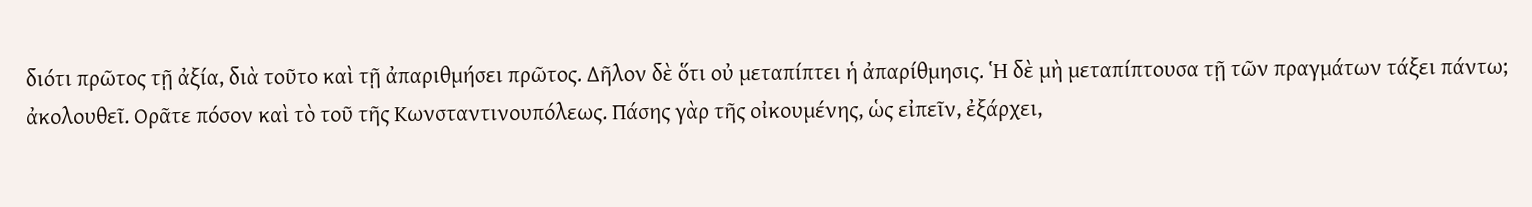διότι πρῶτος τῇ ἀξία, διὰ τοῦτο καὶ τῇ ἀπαριθμήσει πρῶτος. Δῆλον δὲ ὅτι οὐ μεταπίπτει ἡ ἀπαρίθμησις. Ἡ δὲ μὴ μεταπίπτουσα τῇ τῶν πραγμάτων τάξει πάντω; ἀκολουθεῖ. Ορᾶτε πόσον καὶ τὸ τοῦ τῆς Κωνσταντινουπόλεως. Πάσης γὰρ τῆς οἰκουμένης, ὡς εἰπεῖν, ἐξάρχει,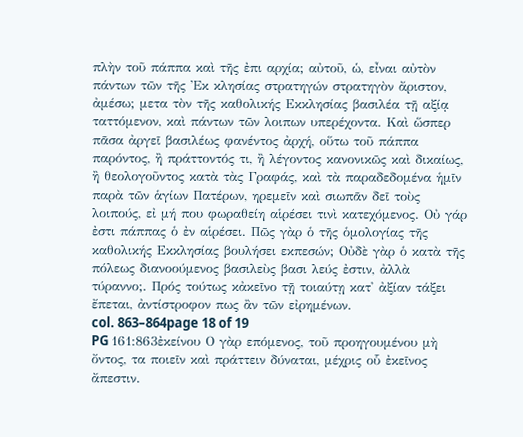πλὴν τοῦ πάππα καὶ τῆς ἐπι αρχία; αὐτοῦ, ὡ, εἶναι αὐτὸν πάντων τῶν τῆς Ἐκ κλησίας στρατηγών στρατηγὸν ἄριστον, ἀμέσω; μετα τὸν τῆς καθολικής Εκκλησίας βασιλέα τῇ αξίᾳ ταττόμενον, καὶ πάντων τῶν λοιπων υπερέχοντα. Καὶ ὥσπερ πᾶσα ἀργεῖ βασιλέως φανέντος ἀρχή, οὕτω τοῦ πάππα παρόντος, ἢ πράττοντός τι, ἢ λέγοντος κανονικῶς καὶ δικαίως, ἢ θεολογοῦντος κατὰ τὰς Γραφάς, καὶ τὰ παραδεδομένα ἡμῖν παρὰ τῶν ἁγίων Πατέρων, ηρεμεῖν καὶ σιωπᾶν δεῖ τοὺς λοιπούς, εἰ μή που φωραθείη αἱρέσει τινὶ κατεχόμενος. Οὐ γάρ ἐστι πάππας ὁ ἐν αἱρέσει. Πῶς γὰρ ὁ τῆς ὁμολογίας τῆς καθολικής Εκκλησίας βουλήσει εκπεσών; Οὐδὲ γὰρ ὁ κατὰ τῆς πόλεως διανοούμενος βασιλεὺς βασι λεύς ἐστιν, ἀλλὰ τύραννο;. Πρός τούτως κἀκεῖνο τῇ τοιαύτῃ κατ' ἀξίαν τάξει ἔπεται, ἀντίστροφον πως ἂν τῶν εἰρημένων.
col. 863–864page 18 of 19
PG 161:863ἐκείνου Ο γὰρ επόμενος, τοῦ προηγουμένου μὴ ὄντος, τα ποιεῖν καὶ πράττειν δύναται, μέχρις οὗ ἐκεῖνος ἄπεστιν.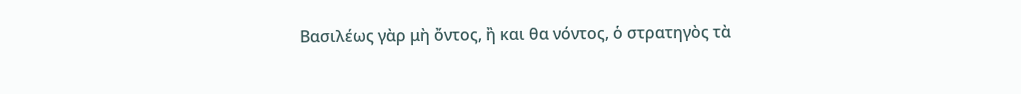Βασιλέως γὰρ μὴ ὄντος, ἢ και θα νόντος, ὁ στρατηγὸς τὰ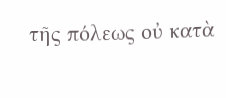τῆς πόλεως οὐ κατὰ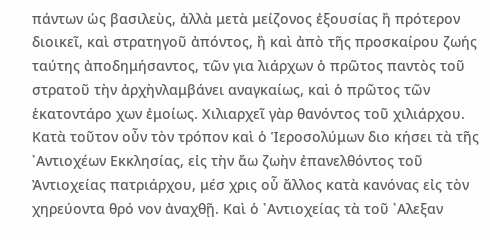πάντων ὡς βασιλεὺς, ἀλλὰ μετὰ μείζονος ἐξουσίας ἢ πρότερον διοικεῖ, καὶ στρατηγοῦ ἀπόντος, ἢ καὶ ἀπὸ τῆς προσκαίρου ζωής ταύτης ἀποδημήσαντος, τῶν για λιάρχων ὁ πρῶτος παντὸς τοῦ στρατοῦ τὴν ἀρχὴνλαμβάνει αναγκαίως, καὶ ὁ πρῶτος τῶν ἑκατοντάρο χων ἐμοίως. Χιλιαρχεῖ γὰρ θανόντος τοῦ χιλιάρχου. Κατὰ τοῦτον οὖν τὸν τρόπον καὶ ὁ Ἱεροσολύμων διο κήσει τὰ τῆς ᾿Αντιοχέων Εκκλησίας, εἰς τὴν ἄω ζωὴν ἐπανελθόντος τοῦ Ἀντιοχείας πατριάρχου, μέσ χρις οὗ ἄλλος κατὰ κανόνας εἰς τὸν χηρεύοντα θρό νον ἀναχθῇ. Καὶ ὁ ᾿Αντιοχείας τὰ τοῦ ᾿Αλεξαν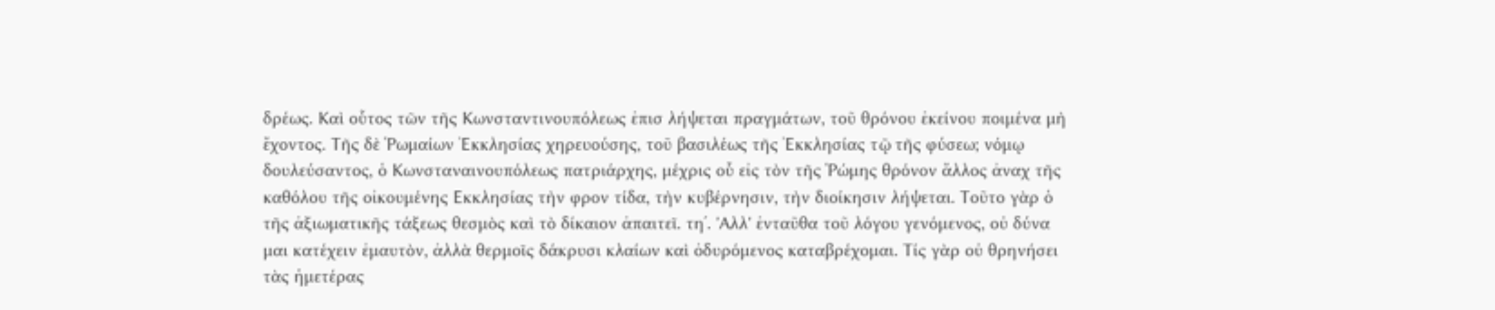δρέως. Καὶ οὗτος τῶν τῆς Κωνσταντινουπόλεως ἐπισ λήψεται πραγμάτων, τοῦ θρόνου ἐκείνου ποιμένα μὴ ἔχοντος. Τῆς δὲ Ῥωμαίων Ἐκκλησίας χηρευούσης, τοῦ βασιλέως τῆς Ἐκκλησίας τῷ τῆς φύσεω; νόμῳ δουλεύσαντος, ὁ Κωνσταναινουπόλεως πατριάρχης, μέχρις οὗ εἰς τὸν τῆς Ῥώμης θρόνον ἄλλος ἀναχ τῆς καθόλου τῆς οἰκουμένης Εκκλησίας τὴν φρον τίδα, τὴν κυβέρνησιν, τὴν διοίκησιν λήψεται. Τοῦτο γὰρ ὁ τῆς ἀξιωματικῆς τάξεως θεσμὸς καὶ τὸ δίκαιον ἀπαιτεῖ. τηʹ. 'Αλλ' ἐνταῦθα τοῦ λόγου γενόμενος, οὐ δύνα μαι κατέχειν ἐμαυτὸν, ἀλλὰ θερμοῖς δάκρυσι κλαίων καὶ ὀδυρόμενος καταβρέχομαι. Τίς γὰρ οὐ θρηνήσει τὰς ἡμετέρας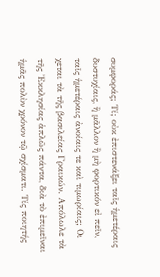συμφοράς; Τί; οὐκ ἐπιστενάξει ταῖς ἡμετέραις δυστυχίαις, ἢ μᾶλλον ἢ μὴ φορτικόν εἰ πεῖν, ταῖς ἡμετέραις ἀνοίαις τε καὶ τιμωρίαις; Οι χεται τὰ τῆς βασιλείας Γραικών. Απόλωλε τὰ τῆς Ἐκκλησίας ἁπλῶς πάντα, διὰ τὸ ἐπιμεῖναι ἡμᾶς πολὺν χρόνον τῷ σχίσματι. Τίς ποιητής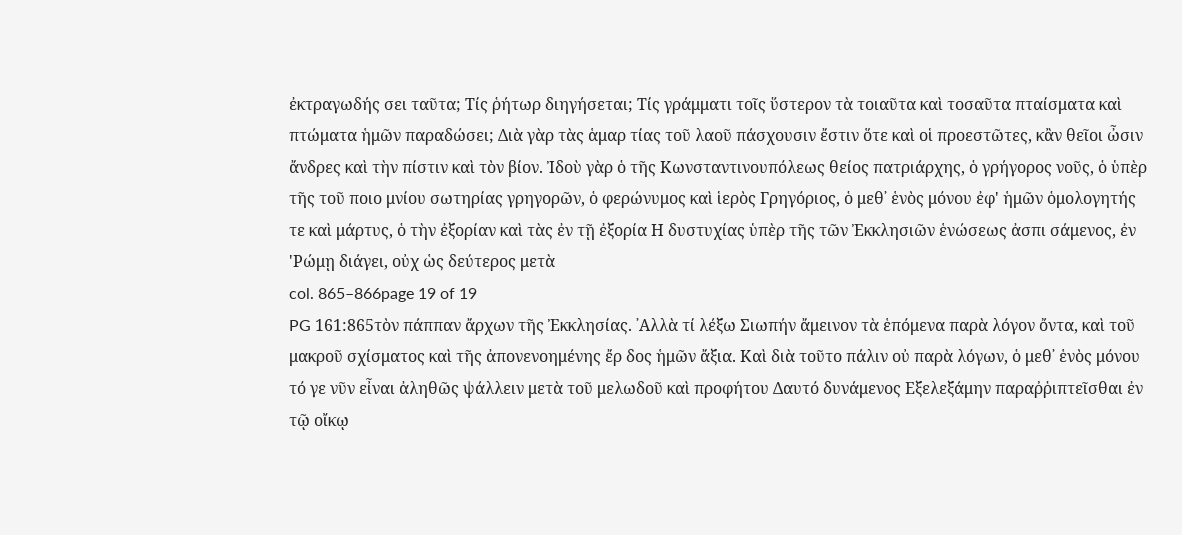ἐκτραγωδής σει ταῦτα; Τίς ῥήτωρ διηγήσεται; Τίς γράμματι τοῖς ὕστερον τὰ τοιαῦτα καὶ τοσαῦτα πταίσματα καὶ πτώματα ἡμῶν παραδώσει; Διὰ γὰρ τὰς ἁμαρ τίας τοῦ λαοῦ πάσχουσιν ἔστιν ὅτε καὶ οἱ προεστῶτες, κἂν θεῖοι ὦσιν ἄνδρες καὶ τὴν πίστιν καὶ τὸν βίον. Ἰδοὺ γὰρ ὁ τῆς Κωνσταντινουπόλεως θείος πατριάρχης, ὁ γρήγορος νοῦς, ὁ ὑπὲρ τῆς τοῦ ποιο μνίου σωτηρίας γρηγορῶν, ὁ φερώνυμος καὶ ἱερὸς Γρηγόριος, ὁ μεθ᾿ ἑνὸς μόνου ἐφ' ἡμῶν ὁμολογητής τε καὶ μάρτυς, ὁ τὴν ἐξορίαν καὶ τὰς ἐν τῇ ἐξορία Η δυστυχίας ὑπὲρ τῆς τῶν Ἐκκλησιῶν ἑνώσεως ἀσπι σάμενος, ἐν 'Ρώμῃ διάγει, οὐχ ὡς δεύτερος μετὰ
col. 865–866page 19 of 19
PG 161:865τὸν πάππαν ἄρχων τῆς Ἐκκλησίας. ᾿Αλλὰ τί λέξω Σιωπήν ἄμεινον τὰ ἑπόμενα παρὰ λόγον ὄντα, καὶ τοῦ μακροῦ σχίσματος καὶ τῆς ἀπονενοημένης ἔρ δος ἡμῶν ἄξια. Καὶ διὰ τοῦτο πάλιν οὐ παρὰ λόγων, ὁ μεθ᾿ ἑνὸς μόνου τό γε νῦν εἶναι ἀληθῶς ψάλλειν μετὰ τοῦ μελωδοῦ καὶ προφήτου Δαυτό δυνάμενος Εξελεξάμην παραῤῥιπτεῖσθαι ἐν τῷ οἴκῳ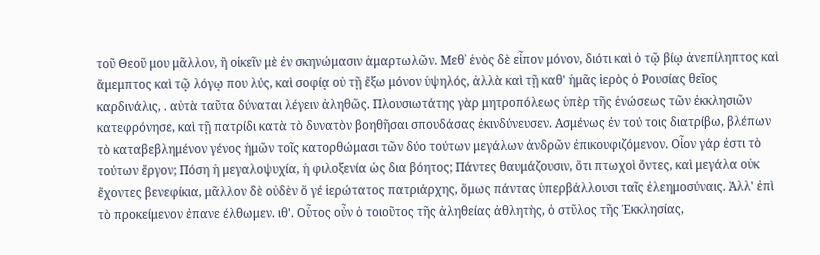τοῦ Θεοῦ μου μᾶλλον, ἢ οἰκεῖν μὲ ἐν σκηνώμασιν ἁμαρτωλῶν. Μεθ᾿ ἑνὸς δὲ εἶπον μόνον, διότι καὶ ὁ τῷ βίῳ ἀνεπίληπτος καὶ ἄμεμπτος καὶ τῷ λόγῳ που λύς, καὶ σοφίᾳ οὐ τῇ ἔξω μόνον ὑψηλός, ἀλλὰ καὶ τῇ καθ' ἡμᾶς ἱερὸς ὁ Ρουσίας θεῖος καρδινάλις, . αὐτὰ ταῦτα δύναται λέγειν ἀληθῶς. Πλουσιωτάτης γὰρ μητροπόλεως ὑπὲρ τῆς ἑνώσεως τῶν ἐκκλησιῶν κατεφρόνησε, καὶ τῇ πατρίδι κατὰ τὸ δυνατὸν βοηθῆσαι σπουδάσας ἐκινδύνευσεν. Ασμένως ἐν τού τοις διατρίβω, βλέπων τὸ καταβεβλημένον γένος ἡμῶν τοῖς κατορθώμασι τῶν δύο τούτων μεγάλων ἀνδρῶν ἐπικουφιζόμενον. Οἷον γάρ ἐστι τὸ τούτων ἔργον; Πόση ἡ μεγαλοψυχία, ἡ φιλοξενία ὡς δια βόητος; Πάντες θαυμάζουσιν, ὅτι πτωχοὶ ὄντες, καὶ μεγάλα οὐκ ἔχοντες βενεφίκια, μᾶλλον δὲ οὐδὲν ὅ γέ ἱερώτατος πατριάρχης, ὅμως πάντας ὑπερβάλλουσι ταῖς ἐλεημοσύναις. Ἀλλ' ἐπὶ τὸ προκείμενον ἐπανε έλθωμεν. ιθ'. Οὗτος οὖν ὁ τοιοῦτος τῆς ἀληθείας ἀθλητὴς, ὁ στῦλος τῆς Ἐκκλησίας,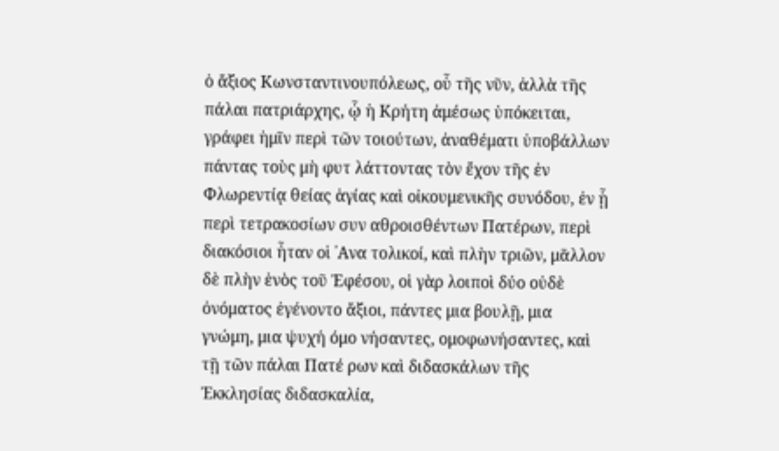ὁ ἄξιος Κωνσταντινουπόλεως, οὗ τῆς νῦν, ἀλλὰ τῆς πάλαι πατριάρχης, ᾧ ἡ Κρήτη ἀμέσως ὑπόκειται, γράφει ἡμῖν περὶ τῶν τοιούτων, ἀναθέματι ὑποβάλλων πάντας τοὺς μὴ φυτ λάττοντας τὸν ἔχον τῆς ἐν Φλωρεντίᾳ θείας ἁγίας καὶ οἰκουμενικῆς συνόδου, ἐν ᾗ περὶ τετρακοσίων συν αθροισθέντων Πατέρων, περὶ διακόσιοι ἦταν οἱ ᾿Ανα τολικοί, καὶ πλὴν τριῶν, μᾶλλον δὲ πλὴν ἑνὸς τοῦ Ἐφέσου, οἱ γὰρ λοιποὶ δύο οὐδὲ ὀνόματος ἐγένοντο ἄξιοι, πάντες μια βουλῇ, μια γνώμη, μια ψυχή όμο νήσαντες, ομοφωνήσαντες, καὶ τῇ τῶν πάλαι Πατέ ρων καὶ διδασκάλων τῆς Ἐκκλησίας διδασκαλία,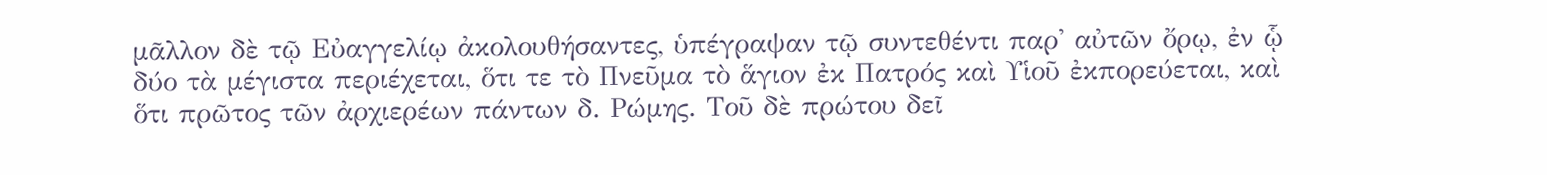μᾶλλον δὲ τῷ Εὐαγγελίῳ ἀκολουθήσαντες, ὑπέγραψαν τῷ συντεθέντι παρ' αὐτῶν ὄρῳ, ἐν ᾧ δύο τὰ μέγιστα περιέχεται, ὅτι τε τὸ Πνεῦμα τὸ ἅγιον ἐκ Πατρός καὶ Υἱοῦ ἐκπορεύεται, καὶ ὅτι πρῶτος τῶν ἀρχιερέων πάντων δ. Ρώμης. Τοῦ δὲ πρώτου δεῖ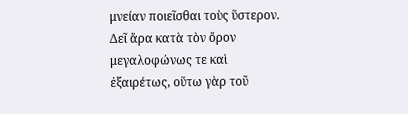μνείαν ποιεῖσθαι τοὺς ὕστερον. Δεῖ ἄρα κατὰ τὸν ὄρον μεγαλοφώνως τε καὶ ἐξαιρέτως, οὕτω γὰρ τοῦ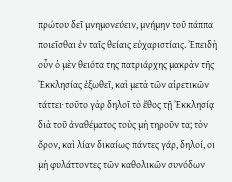πρώτου δεῖ μνημονεύειν, μνήμην τοῦ πάππα ποιεῖσθαι ἐν ταῖς θείαις εὐχαριστίαις. Ἐπειδὴ οὖν ὁ μὲν θειότα της πατριάρχης μακρὰν τῆς Ἐκκλησίας ἐξωθεῖ, καὶ μετὰ τῶν αἱρετικῶν τάττει· τοῦτο γὰρ δηλοῖ τὸ ἔθος τῇ Ἐκκλησίᾳ διὰ τοῦ ἀναθέματος τοὺς μὴ τηροῦν τα; τὸν ὄρον, καὶ λίαν δικαίως· πάντες γάρ, δηλοί, οι μὴ φυλάττοντες τῶν καθολικῶν συνόδων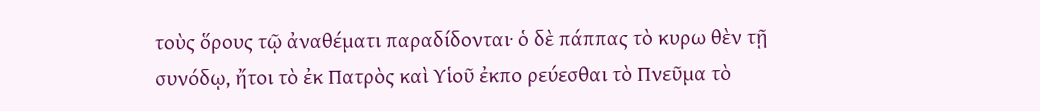τοὺς ὅρους τῷ ἀναθέματι παραδίδονται· ὁ δὲ πάππας τὸ κυρω θὲν τῇ συνόδῳ, ἤτοι τὸ ἐκ Πατρὸς καὶ Υἱοῦ ἐκπο ρεύεσθαι τὸ Πνεῦμα τὸ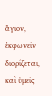ἅγιον, ἐκφωνεῖν διορίζεται, καὶ ὑμεῖς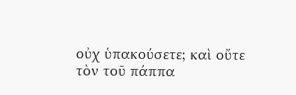οὐχ ὑπακούσετε; καὶ οὔτε τὸν τοῦ πάππα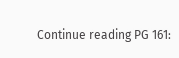Continue reading PG 161: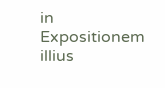in Expositionem illius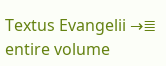Textus Evangelii →≣ entire volume